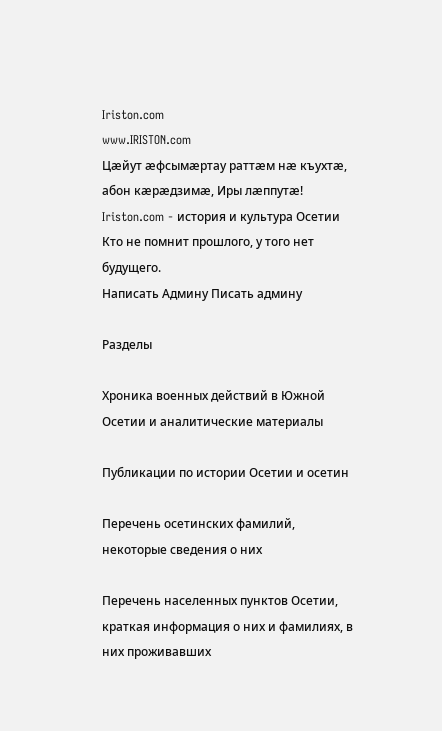Iriston.com
www.IRISTON.com
Цæйут æфсымæртау раттæм нæ къухтæ, абон кæрæдзимæ, Иры лæппутæ!
Iriston.com - история и культура Осетии
Кто не помнит прошлого, у того нет будущего.
Написать Админу Писать админу

Разделы

Хроника военных действий в Южной Осетии и аналитические материалы

Публикации по истории Осетии и осетин

Перечень осетинских фамилий, некоторые сведения о них

Перечень населенных пунктов Осетии, краткая информация о них и фамилиях, в них проживавших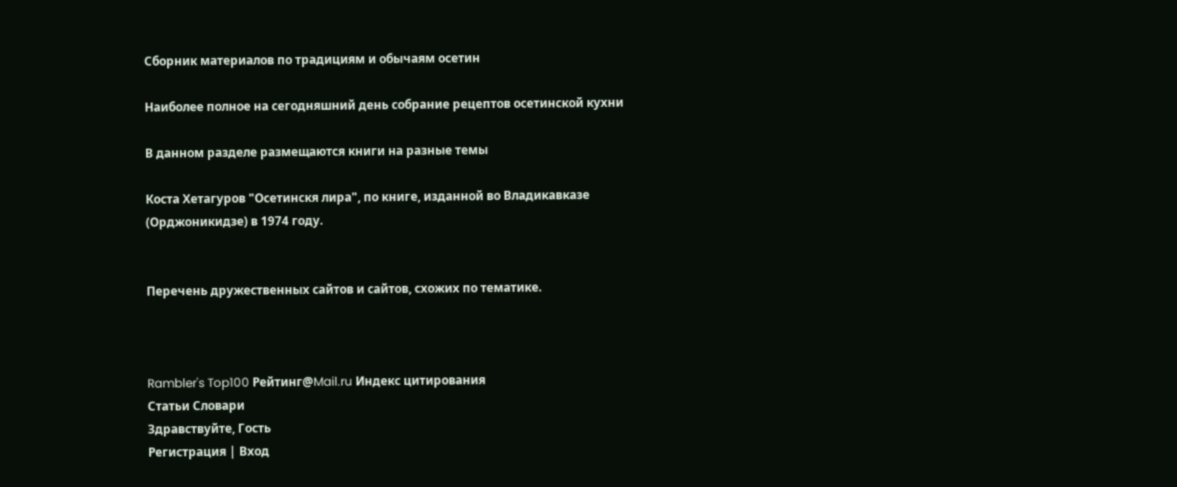Сборник материалов по традициям и обычаям осетин

Наиболее полное на сегодняшний день собрание рецептов осетинской кухни

В данном разделе размещаются книги на разные темы

Коста Хетагуров "Осетинскя лира", по книге, изданной во Владикавказе (Орджоникидзе) в 1974 году.


Перечень дружественных сайтов и сайтов, схожих по тематике.



Rambler's Top100 Рейтинг@Mail.ru Индекс цитирования
Статьи Словари
Здравствуйте, Гость
Регистрация | Вход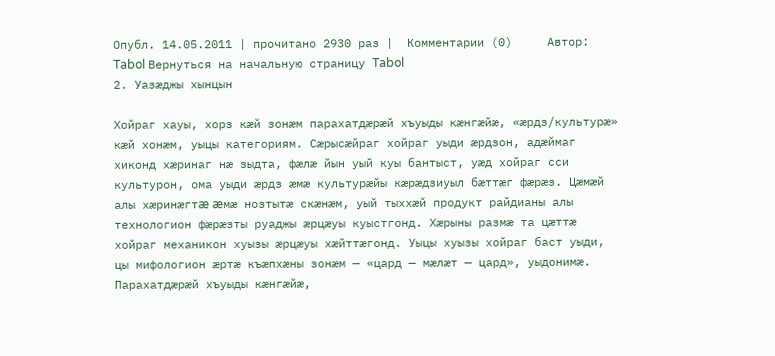Опубл. 14.05.2011 | прочитано 2930 раз |  Комментарии (0)     Автор: Tabol Вернуться на начальную страницу Tabol
2. Уазæджы хынцын

Хойраг хауы, хорз кæй зонæм парахатдæрæй хъуыды кæнгæйæ, «æрдз/культурæ» кæй хонæм, уыцы категориям. Сæрысæйраг хойраг уыди æрдзон, адæймаг хиконд хæринаг нæ зыдта, фæлæ йын уый куы бантыст, уæд хойраг сси культурон, ома уыди æрдз æмæ культурæйы кæрæдзиуыл бæттæг фæрæз. Цæмæй алы хæринæгтæ æмæ нозтытæ скæнæм, уый тыххæй продукт райдианы алы технологион фæрæзты руаджы æрцæуы куыстгонд. Хæрыны размæ та цæттæ хойраг механикон хуызы æрцæуы хæйттæгонд. Уыцы хуызы хойраг баст уыди, цы мифологион æртæ къæпхæны зонæм — «цард — мæлæт — цард», уыдонимæ. Парахатдæрæй хъуыды кæнгæйæ,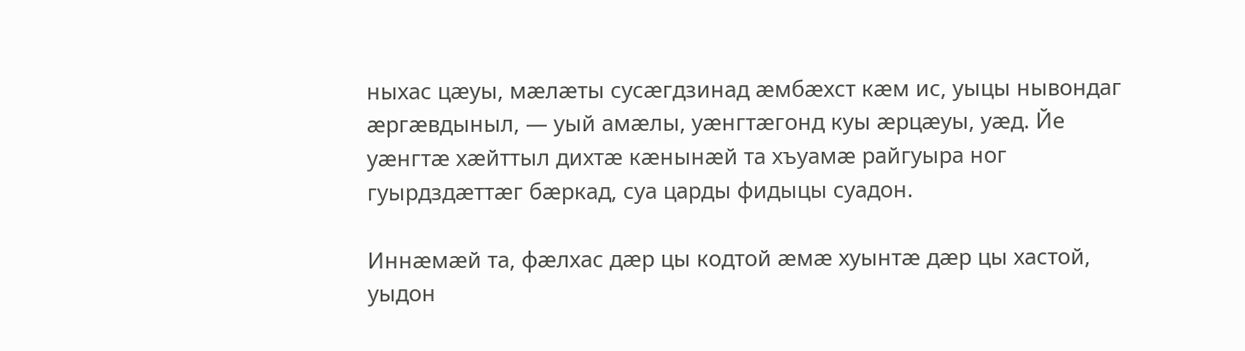ныхас цæуы, мæлæты сусæгдзинад æмбæхст кæм ис, уыцы нывондаг æргæвдыныл, — уый амæлы, уæнгтæгонд куы æрцæуы, уæд. Йе уæнгтæ хæйттыл дихтæ кæнынæй та хъуамæ райгуыра ног гуырдздæттæг бæркад, суа царды фидыцы суадон.

Иннæмæй та, фæлхас дæр цы кодтой æмæ хуынтæ дæр цы хастой, уыдон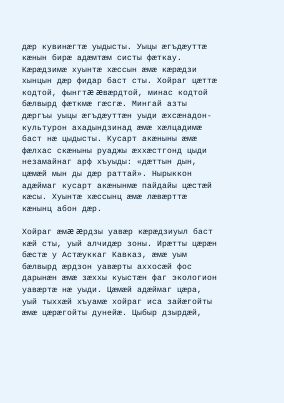дæр кувинæгтæ уыдысты. Уыцы æгъдæуттæ кæнын бирæ адæмтæм систы фæткау. Кæрæдзимæ хуынтæ хæссын æмæ кæрæдзи хынцын дæр фидар баст сты. Хойраг цæттæ кодтой, фынгтæ æвæрдтой, минас кодтой бæлвырд фæткмæ гæсгæ. Мингай азты дæргъы уыцы æгъдæуттæн уыди æхсæнадон-культурон ахадындзинад æмæ хæлцадимæ баст нæ цыдысты. Кусарт акæныны æмæ фæлхас скæныны руаджы æххæстгонд цыди незамайнаг арф хъуыды: «дæттын дын, цæмæй мын ды дæр раттай». Нырыккон адæймаг кусарт акæнынмæ пайдайы цæстæй кæсы. Хуынтæ хæссынц æмæ лæвæрттæ кæнынц абон дæр.

Хойраг æмæ æрдзы уавæр кæрæдзиуыл баст кæй сты, уый алчидæр зоны. Ирæтты цæрæн бæстæ у Астæуккаг Кавказ, æмæ уым бæлвырд æрдзон уавæрты аххосæй фос дарынæн æмæ зæххы куыстæн фаг экологион уавæртæ нæ уыди. Цæмæй адæймаг цæра, уый тыххæй хъуамæ хойраг иса зайæгойты æмæ цæрæгойты дунейæ. Цыбыр дзырдæй,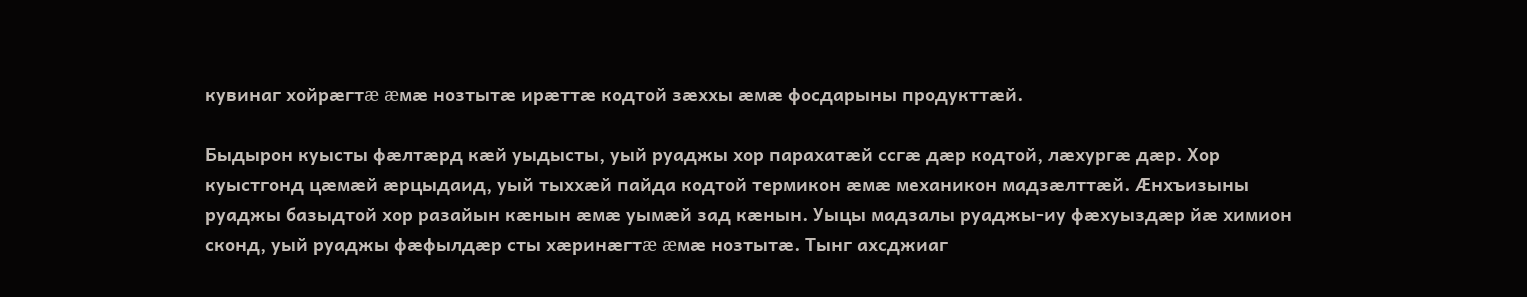кувинаг хойрæгтæ æмæ нозтытæ ирæттæ кодтой зæххы æмæ фосдарыны продукттæй.

Быдырон куысты фæлтæрд кæй уыдысты, уый руаджы хор парахатæй ссгæ дæр кодтой, лæхургæ дæр. Хор куыстгонд цæмæй æрцыдаид, уый тыххæй пайда кодтой термикон æмæ механикон мадзæлттæй. Æнхъизыны руаджы базыдтой хор разайын кæнын æмæ уымæй зад кæнын. Уыцы мадзалы руаджы-иу фæхуыздæр йæ химион сконд, уый руаджы фæфылдæр сты хæринæгтæ æмæ нозтытæ. Тынг ахсджиаг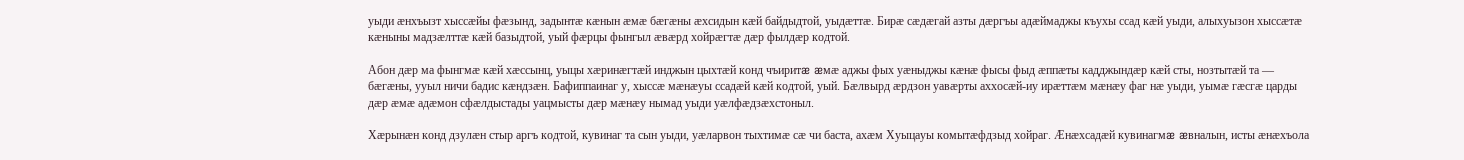уыди æнхъызт хыссæйы фæзынд, задынтæ кæнын æмæ бæгæны æхсидын кæй байдыдтой, уыдæттæ. Бирæ сæдæгай азты дæргъы адæймаджы къухы ссад кæй уыди, алыхуызон хыссæтæ кæныны мадзæлттæ кæй базыдтой, уый фæрцы фынгыл æвæрд хойрæгтæ дæр фылдæр кодтой.

Абон дæр ма фынгмæ кæй хæссынц, уыцы хæринæгтæй инджын цыхтæй конд чъиритæ æмæ аджы фых уæныджы кæнæ фысы фыд æппæты кадджындæр кæй сты, нозтытæй та — бæгæны, ууыл ничи бадис кæндзæн. Бафиппаинаг у, хыссæ мæнæуы ссадæй кæй кодтой, уый. Бæлвырд æрдзон уавæрты аххосæй-иу ирæттæм мæнæу фаг нæ уыди, уымæ гæсгæ царды дæр æмæ адæмон сфæлдыстады уацмысты дæр мæнæу нымад уыди уæлфæдзæхстоныл.

Хæрынæн конд дзулæн стыр аргъ кодтой, кувинаг та сын уыди, уæларвон тыхтимæ сæ чи баста, ахæм Хуыцауы комытæфдзыд хойраг. Æнæхсадæй кувинагмæ æвналын, исты æнæхъола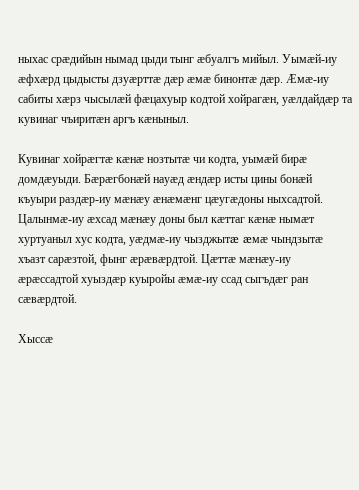ныхас срæдийын нымад цыди тынг æбуалгъ мийыл. Уымæй-иу æфхæрд цыдысты дзуæрттæ дæр æмæ бинонтæ дæр. Æмæ-иу сабиты хæрз чысылæй фæцахуыр кодтой хойрагæн, уæлдайдæр та кувинаг чъиритæн аргъ кæныныл.

Кувинаг хойрæгтæ кæнæ нозтытæ чи кодта, уымæй бирæ домдæуыди. Бæрæгбонæй науæд æндæр исты цины бонæй къуыри раздæр-иу мæнæу æнæмæнг цæугæдоны ныхсадтой. Цалынмæ-иу æхсад мæнæу доны был кæттаг кæнæ нымæт хуртуаныл хус кодта, уæдмæ-иу чызджытæ æмæ чындзытæ хъазт сарæзтой, фынг æрæвæрдтой. Цæттæ мæнæу-иу æрæссадтой хуыздæр куыройы æмæ-иу ссад сыгъдæг ран сæвæрдтой.

Хыссæ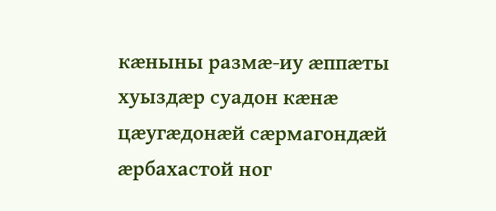кæныны размæ-иу æппæты хуыздæр суадон кæнæ цæугæдонæй сæрмагондæй æрбахастой ног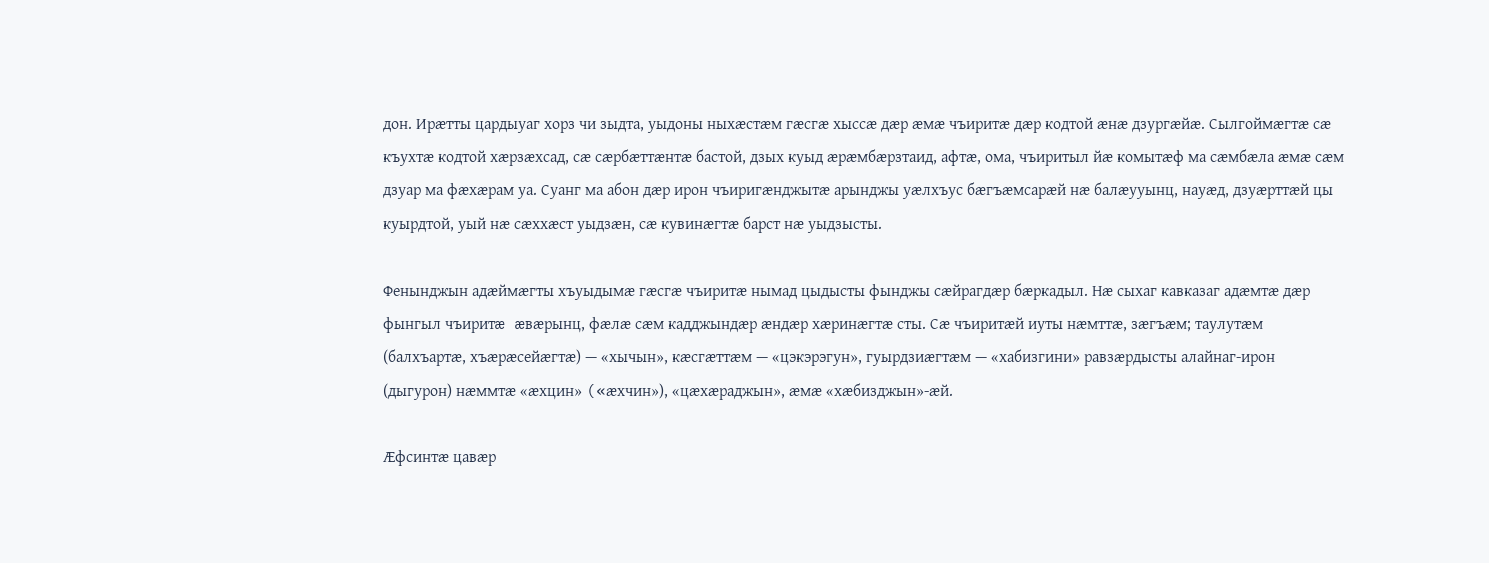дон. Ирæтты цардыуаг хорз чи зыдта, уыдоны ныхæстæм гæсгæ хыссæ дæр æмæ чъиритæ дæр кодтой æнæ дзургæйæ. Сылгоймæгтæ сæ къухтæ кодтой хæрзæхсад, сæ сæрбæттæнтæ бастой, дзых куыд æрæмбæрзтаид, афтæ, ома, чъиритыл йæ комытæф ма сæмбæла æмæ сæм дзуар ма фæхæрам уа. Суанг ма абон дæр ирон чъиригæнджытæ арынджы уæлхъус бæгъæмсарæй нæ балæууынц, науæд, дзуæрттæй цы куырдтой, уый нæ сæххæст уыдзæн, сæ кувинæгтæ барст нæ уыдзысты.

Фенынджын адæймæгты хъуыдымæ гæсгæ чъиритæ нымад цыдысты фынджы сæйрагдæр бæркадыл. Нæ сыхаг кавказаг адæмтæ дæр фынгыл чъиритæ æвæрынц, фæлæ сæм кадджындæр æндæр хæринæгтæ сты. Сæ чъиритæй иуты нæмттæ, зæгъæм; таулутæм (балхъартæ, хъæрæсейæгтæ) — «хычын», кæсгæттæм — «цэкэрэгун», гуырдзиæгтæм — «хабизгини» равзæрдысты алайнаг-ирон (дыгурон) нæммтæ «æхцин» («æхчин»), «цæхæраджын», æмæ «хæбизджын»-æй.

Æфсинтæ цавæр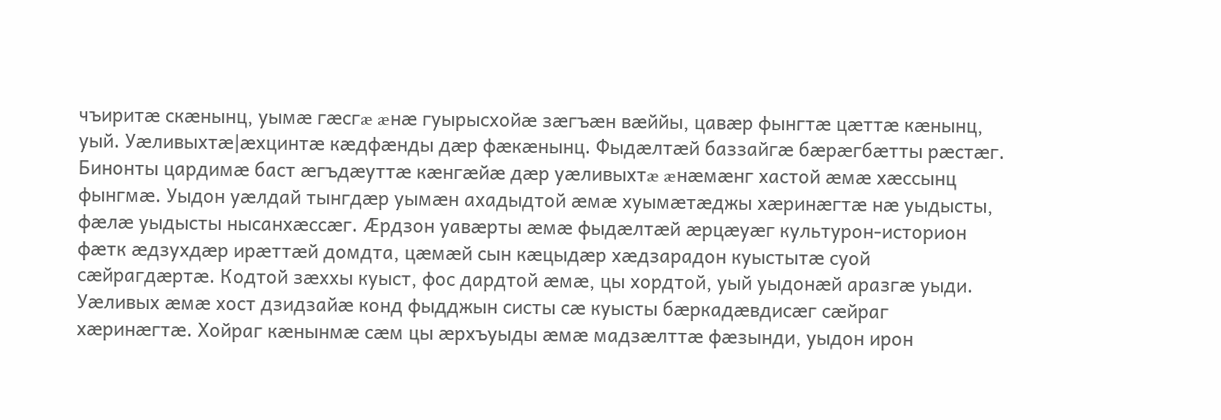чъиритæ скæнынц, уымæ гæсгæ æнæ гуырысхойæ зæгъæн вæййы, цавæр фынгтæ цæттæ кæнынц, уый. Уæливыхтæ|æхцинтæ кæдфæнды дæр фæкæнынц. Фыдæлтæй баззайгæ бæрæгбæтты рæстæг. Бинонты цардимæ баст æгъдæуттæ кæнгæйæ дæр уæливыхтæ æнæмæнг хастой æмæ хæссынц фынгмæ. Уыдон уæлдай тынгдæр уымæн ахадыдтой æмæ хуымæтæджы хæринæгтæ нæ уыдысты, фæлæ уыдысты нысанхæссæг. Æрдзон уавæрты æмæ фыдæлтæй æрцæуæг культурон-историон фæтк æдзухдæр ирæттæй домдта, цæмæй сын кæцыдæр хæдзарадон куыстытæ суой сæйрагдæртæ. Кодтой зæххы куыст, фос дардтой æмæ, цы хордтой, уый уыдонæй аразгæ уыди. Уæливых æмæ хост дзидзайæ конд фыдджын систы сæ куысты бæркадæвдисæг сæйраг хæринæгтæ. Хойраг кæнынмæ сæм цы æрхъуыды æмæ мадзæлттæ фæзынди, уыдон ирон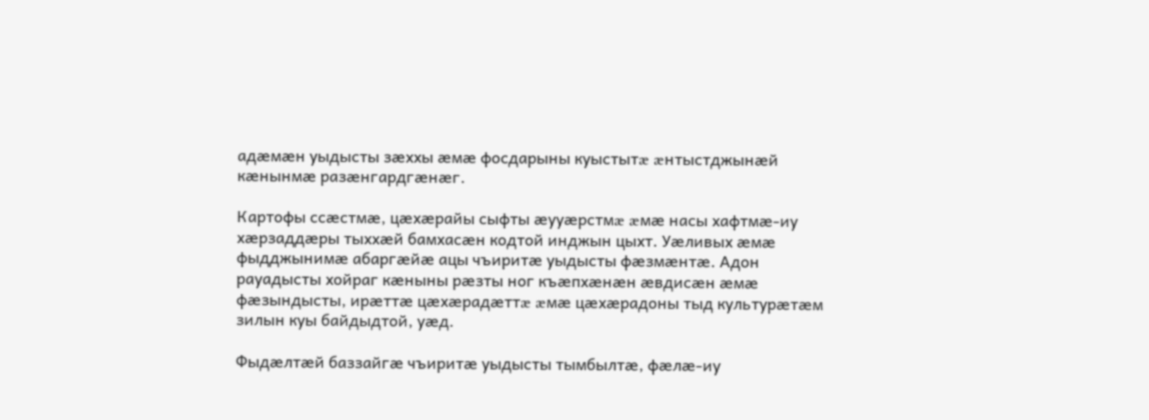адæмæн уыдысты зæххы æмæ фосдарыны куыстытæ æнтыстджынæй кæнынмæ разæнгардгæнæг.

Картофы ссæстмæ, цæхæрайы сыфты æууæрстмæ æмæ насы хафтмæ-иу хæрзаддæры тыххæй бамхасæн кодтой инджын цыхт. Уæливых æмæ фыдджынимæ абаргæйæ ацы чъиритæ уыдысты фæзмæнтæ. Адон рауадысты хойраг кæныны рæзты ног къæпхæнæн æвдисæн æмæ фæзындысты, ирæттæ цæхæрадæттæ æмæ цæхæрадоны тыд культурæтæм зилын куы байдыдтой, уæд.

Фыдæлтæй баззайгæ чъиритæ уыдысты тымбылтæ, фæлæ-иу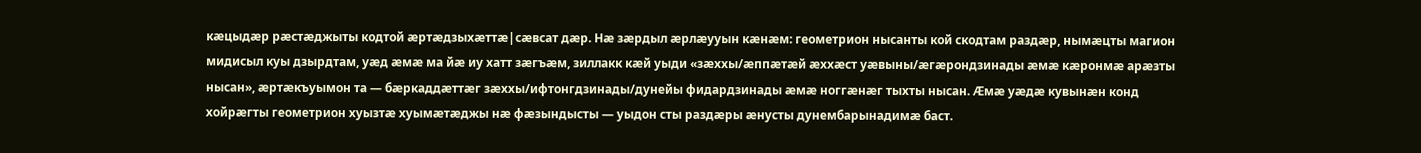кæцыдæр рæстæджыты кодтой æртæдзыхæттæ|сæвсат дæр. Нæ зæрдыл æрлæууын кæнæм: геометрион нысанты кой скодтам раздæр, нымæцты магион мидисыл куы дзырдтам, уæд æмæ ма йæ иу хатт зæгъæм, зиллакк кæй уыди «зæххы/æппæтæй æххæст уæвыны/æгæрондзинады æмæ кæронмæ арæзты нысан», æртæкъуымон та — бæркаддæттæг зæххы/ифтонгдзинады/дунейы фидардзинады æмæ ноггæнæг тыхты нысан. Æмæ уæдæ кувынæн конд хойрæгты геометрион хуызтæ хуымæтæджы нæ фæзындысты — уыдон сты раздæры æнусты дунембарынадимæ баст.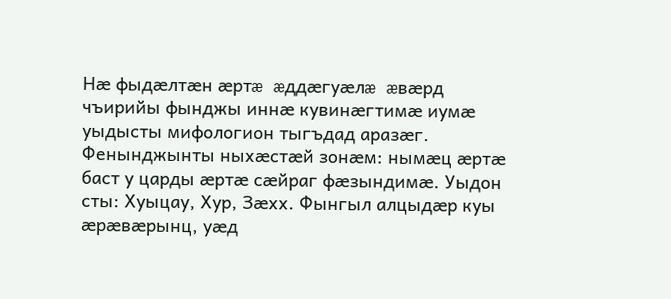Нæ фыдæлтæн æртæ æддæгуæлæ æвæрд чъирийы фынджы иннæ кувинæгтимæ иумæ уыдысты мифологион тыгъдад аразæг. Фенынджынты ныхæстæй зонæм: нымæц æртæ баст у царды æртæ сæйраг фæзындимæ. Уыдон сты: Xуыцау, Xур, Зæхх. Фынгыл алцыдæр куы æрæвæрынц, уæд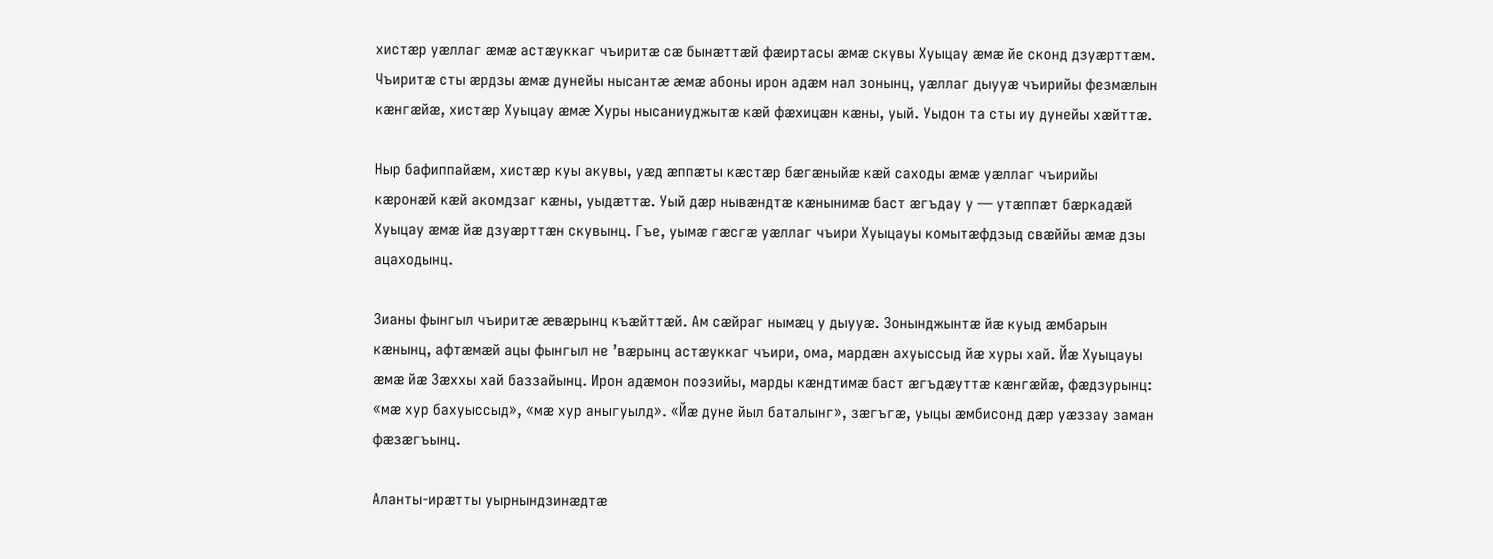хистæр уæллаг æмæ астæуккаг чъиритæ сæ бынæттæй фæиртасы æмæ скувы Хуыцау æмæ йе сконд дзуæрттæм. Чъиритæ сты æрдзы æмæ дунейы нысантæ æмæ абоны ирон адæм нал зонынц, уæллаг дыууæ чъирийы фезмæлын кæнгæйæ, хистæр Xуыцау æмæ Xуры нысаниуджытæ кæй фæхицæн кæны, уый. Уыдон та сты иу дунейы хæйттæ.

Ныр бафиппайæм, хистæр куы акувы, уæд æппæты кæстæр бæгæныйæ кæй саходы æмæ уæллаг чъирийы кæронæй кæй акомдзаг кæны, уыдæттæ. Уый дæр нывæндтæ кæнынимæ баст æгъдау у — утæппæт бæркадæй Хуыцау æмæ йæ дзуæрттæн скувынц. Гъе, уымæ гæсгæ уæллаг чъири Хуыцауы комытæфдзыд свæййы æмæ дзы ацаходынц.

Зианы фынгыл чъиритæ æвæрынц къæйттæй. Ам сæйраг нымæц у дыууæ. Зонынджынтæ йæ куыд æмбарын кæнынц, афтæмæй ацы фынгыл не ’вæрынц астæуккаг чъири, ома, мардæн ахуыссыд йæ хуры хай. Йæ Хуыцауы æмæ йæ Зæххы хай баззайынц. Ирон адæмон поэзийы, марды кæндтимæ баст æгъдæуттæ кæнгæйæ, фæдзурынц: «мæ хур бахуыссыд», «мæ хур аныгуылд». «Йæ дуне йыл баталынг», зæгъгæ, уыцы æмбисонд дæр уæззау заман фæзæгъынц.

Аланты-ирæтты уырнындзинæдтæ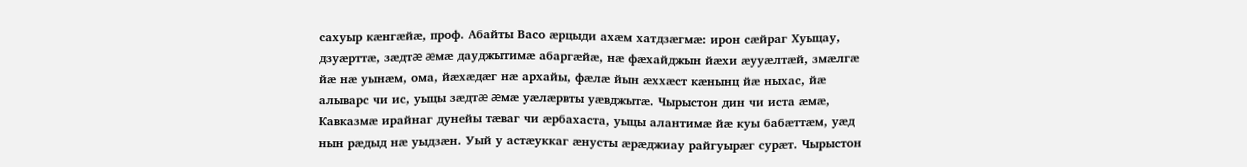сахуыр кæнгæйæ, проф. Абайты Васо æрцыди ахæм хатдзæгмæ: ирон сæйраг Хуыцау, дзуæрттæ, зæдтæ æмæ дауджытимæ абаргæйæ, нæ фæхайджын йæхи æууæлтæй, змæлгæ йæ нæ уынæм, ома, йæхæдæг нæ архайы, фæлæ йын æххæст кæнынц йæ ныхас, йæ алыварс чи ис, уыцы зæдтæ æмæ уæлæрвты уæвджытæ. Чырыстон дин чи иста æмæ, Кавказмæ ирайнаг дунейы тæваг чи æрбахаста, уыцы алантимæ йæ куы бабæттæм, уæд нын рæдыд нæ уыдзæн. Уый у астæуккаг æнусты æрæджиау райгуырæг сурæт. Чырыстон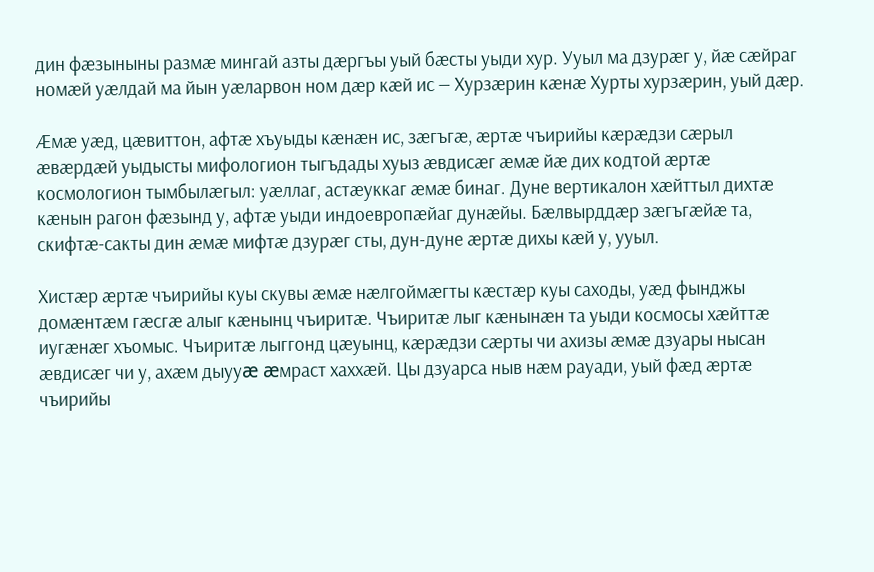дин фæзыныны размæ мингай азты дæргъы уый бæсты уыди хур. Ууыл ма дзурæг у, йæ сæйраг номæй уæлдай ма йын уæларвон ном дæр кæй ис — Xурзæрин кæнæ Хурты хурзæрин, уый дæр.

Æмæ уæд, цæвиттон, афтæ хъуыды кæнæн ис, зæгъгæ, æртæ чъирийы кæрæдзи сæрыл æвæрдæй уыдысты мифологион тыгъдады хуыз æвдисæг æмæ йæ дих кодтой æртæ космологион тымбылæгыл: уæллаг, астæуккаг æмæ бинаг. Дуне вертикалон хæйттыл дихтæ кæнын рагон фæзынд у, афтæ уыди индоевропæйаг дунæйы. Бæлвырддæр зæгъгæйæ та, скифтæ-сакты дин æмæ мифтæ дзурæг сты, дун-дуне æртæ дихы кæй у, ууыл.

Хистæр æртæ чъирийы куы скувы æмæ нæлгоймæгты кæстæр куы саходы, уæд фынджы домæнтæм гæсгæ алыг кæнынц чъиритæ. Чъиритæ лыг кæнынæн та уыди космосы хæйттæ иугæнæг хъомыс. Чъиритæ лыггонд цæуынц, кæрæдзи сæрты чи ахизы æмæ дзуары нысан æвдисæг чи у, ахæм дыууæ æмраст хаххæй. Цы дзуарса ныв нæм рауади, уый фæд æртæ чъирийы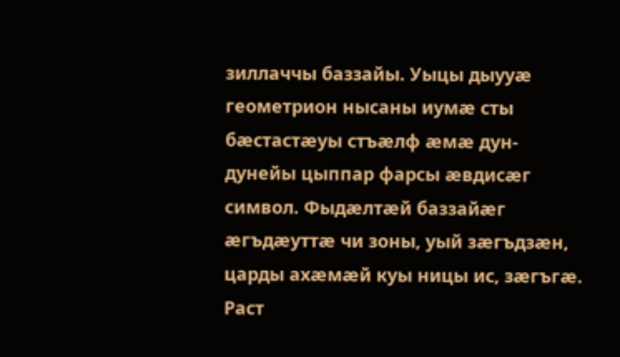зиллаччы баззайы. Уыцы дыууæ геометрион нысаны иумæ сты бæстастæуы стъæлф æмæ дун-дунейы цыппар фарсы æвдисæг символ. Фыдæлтæй баззайæг æгъдæуттæ чи зоны, уый зæгъдзæн, царды ахæмæй куы ницы ис, зæгъгæ. Раст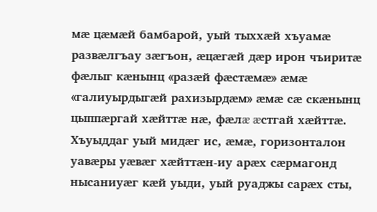мæ цæмæй бамбарой, уый тыххæй хъуамæ развæлгъау зæгъон, æцæгæй дæр ирон чъиритæ фæлыг кæнынц «разæй фæстæмæ» æмæ «галиуырдыгæй рахизырдæм» æмæ сæ скæнынц цыппæргай хæйттæ нæ, фæлæ æстгай хæйттæ. Хъуыддаг уый мидæг ис, æмæ, горизонталон уавæры уæвæг хæйттæн-иу арæх сæрмагонд нысаниуæг кæй уыди, уый руаджы сарæх сты,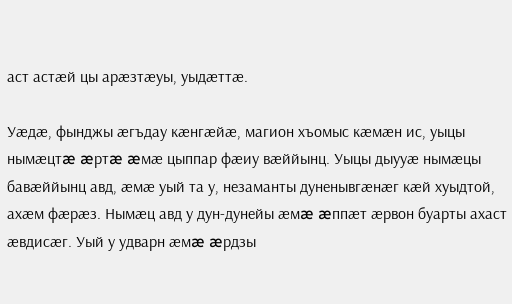аст астæй цы арæзтæуы, уыдæттæ.

Уæдæ, фынджы æгъдау кæнгæйæ, магион хъомыс кæмæн ис, уыцы нымæцтæ æртæ æмæ цыппар фæиу вæййынц. Уыцы дыууæ нымæцы бавæййынц авд, æмæ уый та у, незаманты дуненывгæнæг кæй хуыдтой, ахæм фæрæз. Нымæц авд у дун-дунейы æмæ æппæт æрвон буарты ахаст æвдисæг. Уый у удварн æмæ æрдзы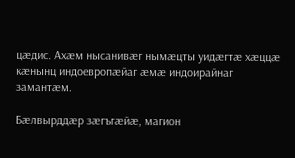цæдис. Ахæм нысанивæг нымæцты уидæгтæ хæццæ кæнынц индоевропæйаг æмæ индоирайнаг замантæм.

Бæлвырддæр зæгъгæйæ, магион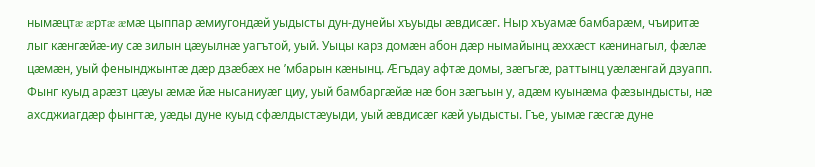нымæцтæ æртæ æмæ цыппар æмиугондæй уыдысты дун-дунейы хъуыды æвдисæг. Ныр хъуамæ бамбарæм, чъиритæ лыг кæнгæйæ-иу сæ зилын цæуылнæ уагътой, уый. Уыцы карз домæн абон дæр нымайынц æххæст кæнинагыл, фæлæ цæмæн, уый фенынджынтæ дæр дзæбæх не ’мбарын кæнынц. Æгъдау афтæ домы, зæгъгæ, раттынц уæлæнгай дзуапп. Фынг куыд арæзт цæуы æмæ йæ нысаниуæг циу, уый бамбаргæйæ нæ бон зæгъын у, адæм куынæма фæзындысты, нæ ахсджиагдæр фынгтæ, уæды дуне куыд сфæлдыстæуыди, уый æвдисæг кæй уыдысты. Гъе, уымæ гæсгæ дуне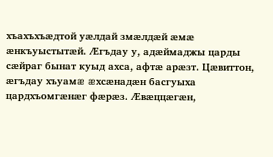хъахъхъæдтой уæлдай змæлдæй æмæ æнкъуыстытæй. Æгъдау у, адæймаджы царды сæйраг бынат куыд ахса, афтæ арæзт. Цæвиттон, æгъдау хъуамæ æхсæнадæн басгуыха цардхъомгæнæг фæрæз. Æвæццæгæн,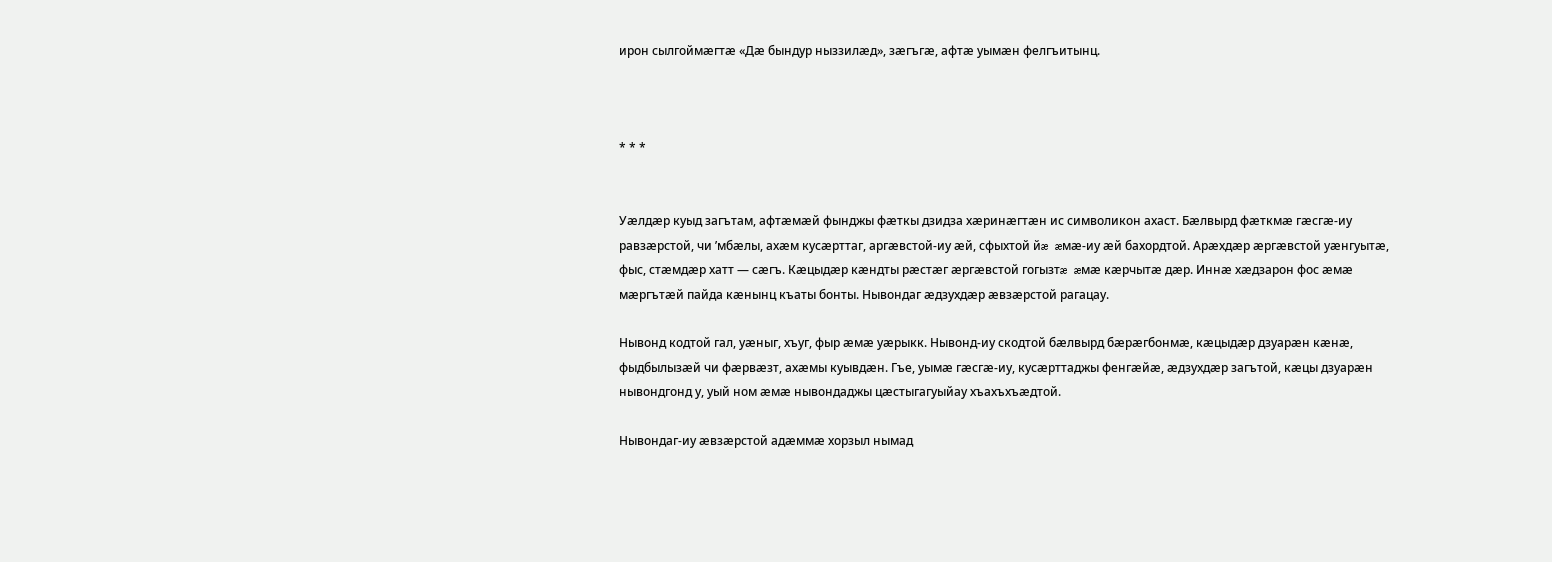ирон сылгоймæгтæ «Дæ бындур ныззилæд», зæгъгæ, афтæ уымæн фелгъитынц.



* * *


Уæлдæр куыд загътам, афтæмæй фынджы фæткы дзидза хæринæгтæн ис символикон ахаст. Бæлвырд фæткмæ гæсгæ-иу равзæрстой, чи ’мбæлы, ахæм кусæрттаг, аргæвстой-иу æй, сфыхтой йæ æмæ-иу æй бахордтой. Арæхдæр æргæвстой уæнгуытæ, фыс, стæмдæр хатт — сæгъ. Кæцыдæр кæндты рæстæг æргæвстой гогызтæ æмæ кæрчытæ дæр. Иннæ хæдзарон фос æмæ мæргътæй пайда кæнынц къаты бонты. Нывондаг æдзухдæр æвзæрстой рагацау.

Нывонд кодтой гал, уæныг, хъуг, фыр æмæ уæрыкк. Нывонд-иу скодтой бæлвырд бæрæгбонмæ, кæцыдæр дзуарæн кæнæ, фыдбылызæй чи фæрвæзт, ахæмы куывдæн. Гъе, уымæ гæсгæ-иу, кусæрттаджы фенгæйæ, æдзухдæр загътой, кæцы дзуарæн нывондгонд у, уый ном æмæ нывондаджы цæстыгагуыйау хъахъхъæдтой.

Нывондаг-иу æвзæрстой адæммæ хорзыл нымад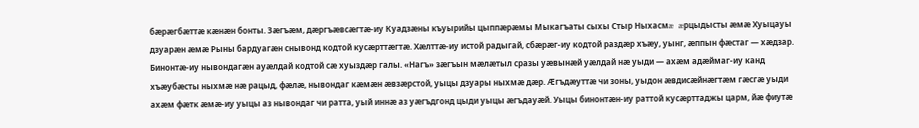бæрæгбæттæ кæнæн бонты. Зæгъæм, дæргъæвсæгтæ-иу Куадзæны къуырийы цыппæрæмы Мыкагъаты сыхы Стыр Ныхасмæ æрцыдысты æмæ Хуыцауы дзуарæн æмæ Рыны бардуагæн снывонд кодтой кусæрттæгтæ. Хæлттæ-иу истой радыгай, сбæрæг-иу кодтой раздæр хъæу, уынг, æппын фæстаг — хæдзар. Бинонтæ-иу нывондагæн ауæлдай кодтой сæ хуыздæр галы. «Нагъ» зæгъын мæлæтыл сразы уæвынæй уæлдай нæ уыди — ахæм адæймаг-иу канд хъæубæсты ныхмæ нæ рацыд, фæлæ, нывондаг кæмæн æвзæрстой, уыцы дзуары ныхмæ дæр. Æгъдæуттæ чи зоны, уыдон æвдисæйнæгтæм гæсгæ уыди ахæм фæтк æмæ-иу уыцы аз нывондаг чи ратта, уый иннæ аз уæгъдгонд цыди уыцы æгъдауæй. Уыцы бинонтæн-иу раттой кусæрттаджы царм, йæ фиутæ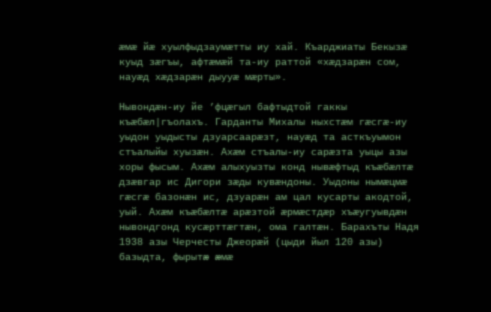æмæ йæ хуылфыдзаумæтты иу хай. Къарджиаты Бекызæ куыд зæгъы, афтæмæй та-иу раттой «хæдзарæн сом, науæд хæдзарæн дыууæ мæрты».

Нывондæн-иу йе ’фцæгыл бафтыдтой гаккы къæбæл|гъолахъ. Гарданты Михалы ныхстæм гæсгæ-иу уыдон уыдысты дзуарсаарæзт, науæд та асткъуымон стъалыйы хуызæн. Ахæм стъалы-иу сарæзта уыцы азы хоры фысым. Ахæм алыхуызты конд нывæфтыд къæбæлтæ дзæвгар ис Дигори зæды кувæндоны. Уыдоны нымæцмæ гæсгæ базонæн ис, дзуарæн ам цал кусарты акодтой, уый. Ахæм къæбæлтæ арæзтой æрмæстдæр хъæугуывдæн нывондгонд кусæрттæгтæн, ома галтæн. Барахъты Надя 1938 азы Черчесты Джеорæй (цыди йыл 120 азы) базыдта, фырытæ æмæ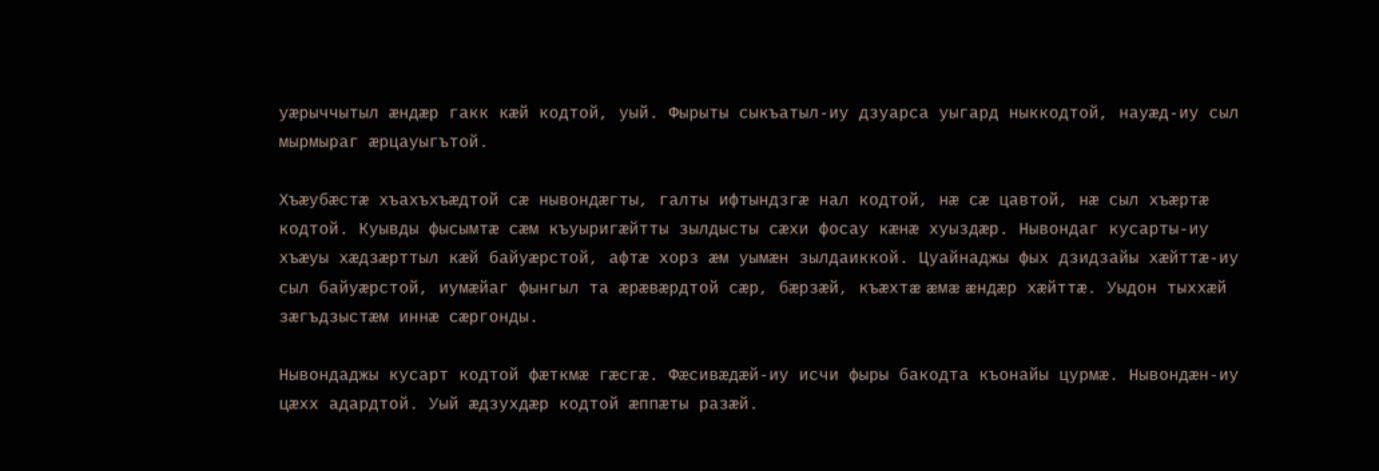уæрыччытыл æндæр гакк кæй кодтой, уый. Фырыты сыкъатыл-иу дзуарса уыгард ныккодтой, науæд-иу сыл мырмыраг æрцауыгътой.

Хъæубæстæ хъахъхъæдтой сæ нывондæгты, галты ифтындзгæ нал кодтой, нæ сæ цавтой, нæ сыл хъæртæ кодтой. Куывды фысымтæ сæм къуыригæйтты зылдысты сæхи фосау кæнæ хуыздæр. Нывондаг кусарты-иу хъæуы хæдзæрттыл кæй байуæрстой, афтæ хорз æм уымæн зылдаиккой. Цуайнаджы фых дзидзайы хæйттæ-иу сыл байуæрстой, иумæйаг фынгыл та æрæвæрдтой сæр, бæрзæй, къæхтæ æмæ æндæр хæйттæ. Уыдон тыххæй зæгъдзыстæм иннæ сæргонды.

Нывондаджы кусарт кодтой фæткмæ гæсгæ. Фæсивæдæй-иу исчи фыры бакодта къонайы цурмæ. Нывондæн-иу цæхх адардтой. Уый æдзухдæр кодтой æппæты разæй.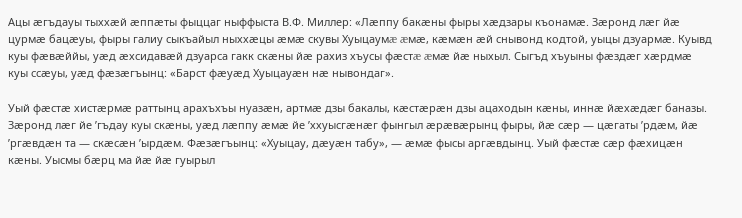Ацы æгъдауы тыххæй æппæты фыццаг ныффыста В.Ф. Миллер: «Лæппу бакæны фыры хæдзары къонамæ. Зæронд лæг йæ цурмæ бацæуы, фыры галиу сыкъайыл ныххæцы æмæ скувы Хуыцаумæ æмæ, кæмæн æй снывонд кодтой, уыцы дзуармæ. Куывд куы фæвæййы, уæд æхсидавæй дзуарса гакк скæны йæ рахиз хъусы фæстæ æмæ йæ ныхыл. Сыгъд хъуыны фæздæг хæрдмæ куы ссæуы, уæд фæзæгъынц: «Барст фæуæд Хуыцауæн нæ нывондаг».

Уый фæстæ хистæрмæ раттынц арахъхъы нуазæн, артмæ дзы бакалы, кæстæрæн дзы ацаходын кæны, иннæ йæхæдæг баназы. Зæронд лæг йе ’гъдау куы скæны, уæд лæппу æмæ йе ’ххуысгæнæг фынгыл æрæвæрынц фыры, йæ сæр — цæгаты ’рдæм, йæ ’ргæвдæн та — скæсæн ’ырдæм. Фæзæгъынц: «Хуыцау, дæуæн табу», — æмæ фысы аргæвдынц. Уый фæстæ сæр фæхицæн кæны. Уысмы бæрц ма йæ йæ гуырыл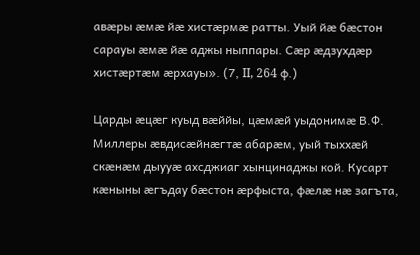авæры æмæ йæ хистæрмæ ратты. Уый йæ бæстон сарауы æмæ йæ аджы ныппары. Сæр æдзухдæр хистæртæм æрхауы». (7, II, 264 ф.)

Царды æцæг куыд вæййы, цæмæй уыдонимæ В.Ф. Миллеры æвдисæйнæгтæ абарæм, уый тыххæй скæнæм дыууæ ахсджиаг хынцинаджы кой. Кусарт кæныны æгъдау бæстон æрфыста, фæлæ нæ загъта,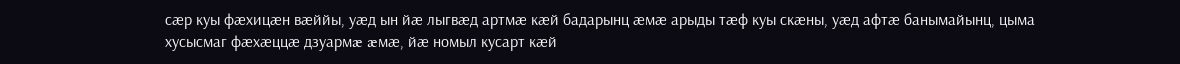сæр куы фæхицæн вæййы, уæд ын йæ лыгвæд артмæ кæй бадарынц æмæ арыды тæф куы скæны, уæд афтæ банымайынц, цыма хусысмаг фæхæццæ дзуармæ æмæ, йæ номыл кусарт кæй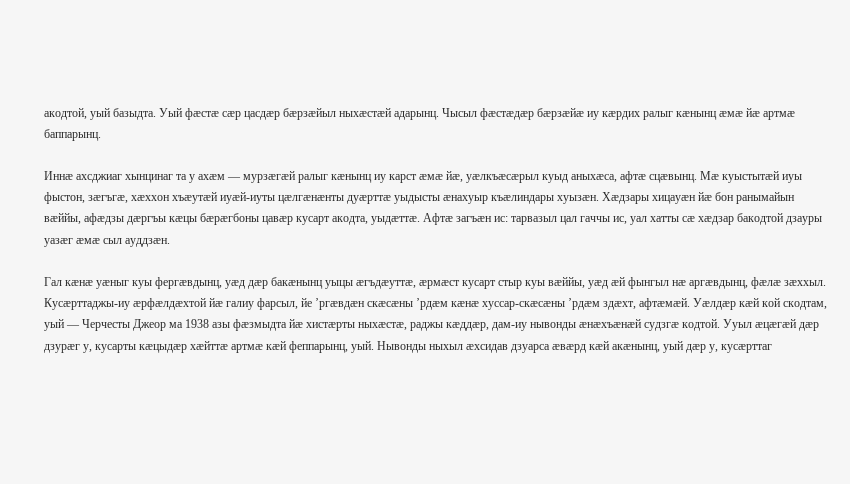акодтой, уый базыдта. Уый фæстæ сæр цасдæр бæрзæйыл ныхæстæй адарынц. Чысыл фæстæдæр бæрзæйæ иу кæрдих ралыг кæнынц æмæ йæ артмæ баппарынц.

Иннæ ахсджиаг хынцинаг та у ахæм — мурзæгæй ралыг кæнынц иу карст æмæ йæ, уæлкъæсæрыл куыд аныхæса, афтæ сцæвынц. Мæ куыстытæй иуы фыстон, зæгъгæ, хæххон хъæутæй иуæй-иуты цæлгæнæнты дуæрттæ уыдысты æнахуыр къæлиндары хуызæн. Хæдзары хицауæн йæ бон ранымайын вæййы, афæдзы дæргъы кæцы бæрæгбоны цавæр кусарт акодта, уыдæттæ. Афтæ загъæн ис: тарвазыл цал гаччы ис, уал хатты сæ хæдзар бакодтой дзауры уазæг æмæ сыл ауддзæн.

Гал кæнæ уæныг куы фергæвдынц, уæд дæр бакæнынц уыцы æгъдæуттæ, æрмæст кусарт стыр куы вæййы, уæд æй фынгыл нæ аргæвдынц, фæлæ зæххыл. Кусæрттаджы-иу æрфæлдæхтой йæ галиу фарсыл, йе ’ргæвдæн скæсæны ’рдæм кæнæ хуссар-скæсæны ’рдæм здæхт, афтæмæй. Уæлдæр кæй кой скодтам, уый — Черчесты Джеор ма 1938 азы фæзмыдта йæ хистæрты ныхæстæ, раджы кæддæр, дам-иу нывонды æнæхъæнæй судзгæ кодтой. Ууыл æцæгæй дæр дзурæг у, кусарты кæцыдæр хæйттæ артмæ кæй феппарынц, уый. Нывонды ныхыл æхсидав дзуарса æвæрд кæй акæнынц, уый дæр у, кусæрттаг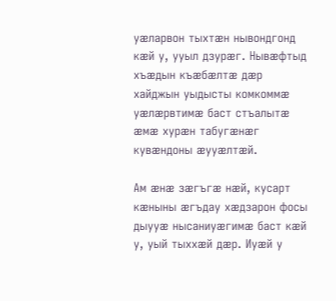уæларвон тыхтæн нывондгонд кæй у, ууыл дзурæг. Нывæфтыд хъæдын къæбæлтæ дæр хайджын уыдысты комкоммæ уæлæрвтимæ баст стъалытæ æмæ хурæн табугæнæг кувæндоны æууæлтæй.

Ам æнæ зæгъгæ нæй, кусарт кæныны æгъдау хæдзарон фосы дыууæ нысаниуæгимæ баст кæй у, уый тыххæй дæр. Иуæй у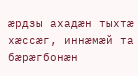æрдзы ахадæн тыхтæ хæссæг, иннæмæй та бæрæгбонæн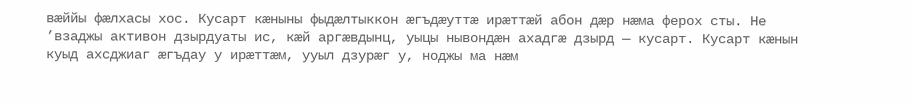вæййы фæлхасы хос. Кусарт кæныны фыдæлтыккон æгъдæуттæ ирæттæй абон дæр нæма ферох сты. Не ’взаджы активон дзырдуаты ис, кæй аргæвдынц, уыцы нывондæн ахадгæ дзырд — кусарт. Кусарт кæнын куыд ахсджиаг æгъдау у ирæттæм, ууыл дзурæг у, ноджы ма нæм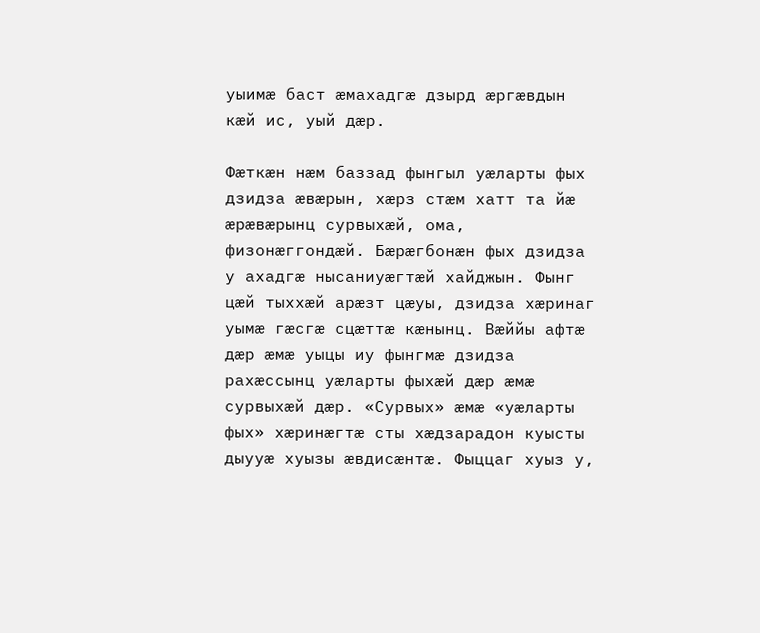уыимæ баст æмахадгæ дзырд æргæвдын кæй ис, уый дæр.

Фæткæн нæм баззад фынгыл уæларты фых дзидза æвæрын, хæрз стæм хатт та йæ æрæвæрынц сурвыхæй, ома, физонæггондæй. Бæрæгбонæн фых дзидза у ахадгæ нысаниуæгтæй хайджын. Фынг цæй тыххæй арæзт цæуы, дзидза хæринаг уымæ гæсгæ сцæттæ кæнынц. Вæййы афтæ дæр æмæ уыцы иу фынгмæ дзидза рахæссынц уæларты фыхæй дæр æмæ сурвыхæй дæр. «Сурвых» æмæ «уæларты фых» хæринæгтæ сты хæдзарадон куысты дыууæ хуызы æвдисæнтæ. Фыццаг хуыз у,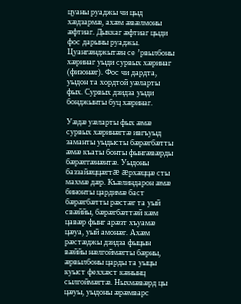цуаны руаджы чи цыд хæдзармæ, ахæм æвæлмоны æфтиаг. Дыккаг æфтиаг цыди фос дарыны руаджы. Цуангæнджытæн се ’рвылбоны хæринаг уыди сурвых хæринаг (физонæг). Фос чи дардта, уыдон та хордтой уæларты фых. Сурвых дзидза уыди бонджынты буц хæринаг.

Уæдæ уæларты фых æмæ сурвых хæринæгтæ ивгъуыд заманты уыдысты бæрæгбæтты æмæ къаты бонты фынгæвæрды бæрæггæнæнтæ. Уыдоны баззайæццæгтæ æрхæццæ сты махмæ дæр. Къæлиндарон æмæ бинонты цардимæ баст бæрæгбæтты рæстæг та уый свæййы, бæрæгбæттæй кæм цавæр фынг арæзт хъуамæ цæуа, уый амонæг. Ахæм рæстæджы дзидза фыцын вæййы нæлгоймæгты бæрны, æрвылбоны царды та уыцы куыст феххæст кæнынц сылгоймæгтæ. Ныхмæвæрд цы цæуы, уыдоны æрæмварс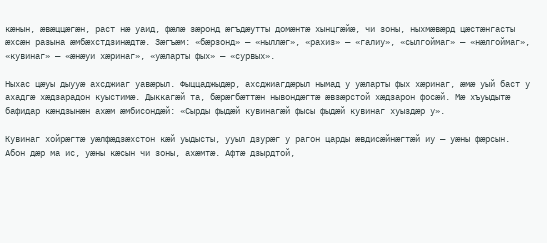кæнын, æвæццæгæн, раст нæ уаид, фæлæ зæронд æгъдæутты домæнтæ хынцгæйæ, чи зоны, ныхмæвæрд цæстæнгасты æхсæн разына æмбæхстдзинæдтæ. Зæгъæм: «бæрзонд» — «ныллæг», «рахиз» — «галиу», «сылгоймаг» — «нæлгоймаг», «кувинаг» — «æнæуи хæринаг», «уæларты фых» — «сурвых».

Ныхас цæуы дыууæ ахсджиаг уавæрыл. Фыццаджыдæр, ахсджиагдæрыл нымад у уæларты фых хæринаг, æмæ уый баст у ахадгæ хæдзарадон куыстимæ. Дыккагæй та, бæрæгбæттæн нывондæгтæ æвзæрстой хæдзарон фосæй. Мæ хъуыдытæ бафидар кæндзынæн ахæм æмбисондæй: «Сырды фыдæй кувинагæй фысы фыдæй кувинаг хуыздæр у».

Кувинаг хойрæгтæ уæлфæдзæхстон кæй уыдысты, ууыл дзурæг у рагон царды æвдисæйнæгтæй иу — уæны фæрсын. Абон дæр ма ис, уæны кæсын чи зоны, ахæмтæ. Афтæ дзырдтой,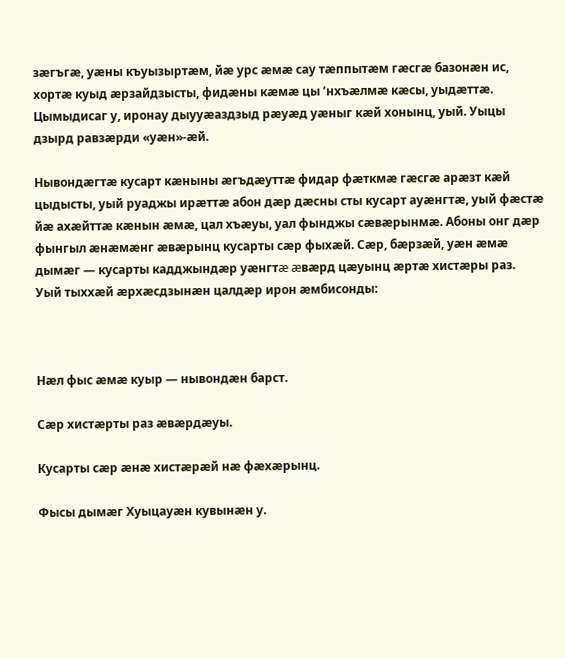зæгъгæ, уæны къуызыртæм, йæ урс æмæ сау тæппытæм гæсгæ базонæн ис, хортæ куыд æрзайдзысты, фидæны кæмæ цы ’нхъæлмæ кæсы, уыдæттæ. Цымыдисаг у, иронау дыууæаздзыд рæуæд уæныг кæй хонынц, уый. Уыцы дзырд равзæрди «уæн»-æй.

Нывондæгтæ кусарт кæныны æгъдæуттæ фидар фæткмæ гæсгæ арæзт кæй цыдысты, уый руаджы ирæттæ абон дæр дæсны сты кусарт ауæнгтæ, уый фæстæ йæ ахæйттæ кæнын æмæ, цал хъæуы, уал фынджы сæвæрынмæ. Абоны онг дæр фынгыл æнæмæнг æвæрынц кусарты сæр фыхæй. Сæр, бæрзæй, уæн æмæ дымæг — кусарты кадджындæр уæнгтæ æвæрд цæуынц æртæ хистæры раз. Уый тыххæй æрхæсдзынæн цалдæр ирон æмбисонды:



Нæл фыс æмæ куыр — нывондæн барст.

Сæр хистæрты раз æвæрдæуы.

Кусарты сæр æнæ хистæрæй нæ фæхæрынц.

Фысы дымæг Хуыцауæн кувынæн у.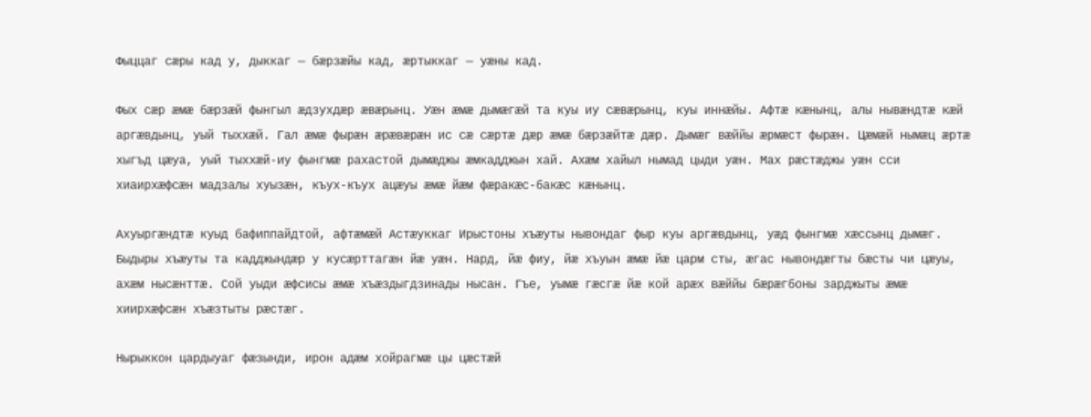Фыццаг сæры кад у, дыккаг — бæрзæйы кад, æртыккаг — уæны кад.

Фых сæр æмæ бæрзæй фынгыл æдзухдæр æвæрынц. Уæн æмæ дымæгæй та куы иу сæвæрынц, куы иннæйы. Афтæ кæнынц, алы нывæндтæ кæй аргæвдынц, уый тыххæй. Гал æмæ фырæн æрæвæрæн ис сæ сæртæ дæр æмæ бæрзæйтæ дæр. Дымæг вæййы æрмæст фырæн. Цæмæй нымæц æртæ хыгъд цæуа, уый тыххæй-иу фынгмæ рахастой дымæджы æмкадджын хай. Ахæм хайыл нымад цыди уæн. Мах рæстæджы уæн сси хиаирхæфсæн мадзалы хуызæн, къух-къух ацæуы æмæ йæм фæракæс-бакæс кæнынц.

Ахуыргæндтæ куыд бафиппайдтой, афтæмæй Астæуккаг Ирыстоны хъæуты нывондаг фыр куы аргæвдынц, уæд фынгмæ хæссынц дымæг. Быдыры хъæуты та кадджындæр у кусæрттагæн йæ уæн. Нард, йæ фиу, йæ хъуын æмæ йæ царм сты, æгас нывондæгты бæсты чи цæуы, ахæм нысæнттæ. Сой уыди æфсисы æмæ хъæздыгдзинады нысан. Гъе, уымæ гæсгæ йæ кой арæх вæййы бæрæгбоны зарджыты æмæ хиирхæфсæн хъæзтыты рæстæг.

Нырыккон цардыуаг фæзынди, ирон адæм хойрагмæ цы цæстæй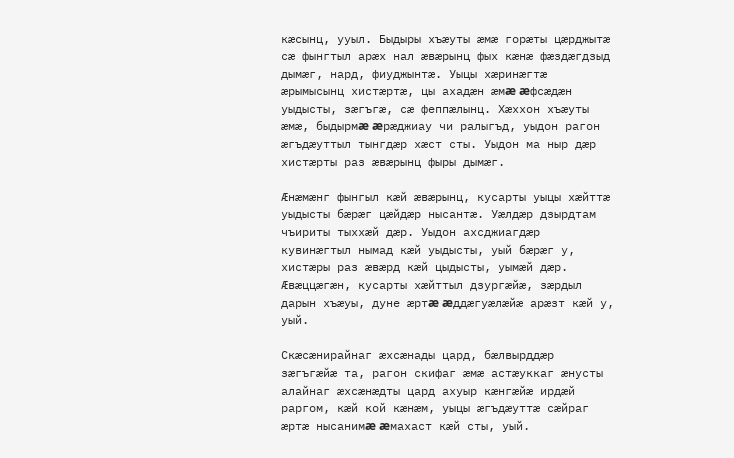кæсынц, ууыл. Быдыры хъæуты æмæ горæты цæрджытæ сæ фынгтыл арæх нал æвæрынц фых кæнæ фæздæгдзыд дымæг, нард, фиуджынтæ. Уыцы хæринæгтæ æрымысынц хистæртæ, цы ахадæн æмæ æфсæдæн уыдысты, зæгъгæ, сæ феппæлынц. Хæххон хъæуты æмæ, быдырмæ æрæджиау чи ралыгъд, уыдон рагон æгъдæуттыл тынгдæр хæст сты. Уыдон ма ныр дæр хистæрты раз æвæрынц фыры дымæг.

Æнæмæнг фынгыл кæй æвæрынц, кусарты уыцы хæйттæ уыдысты бæрæг цæйдæр нысантæ. Уæлдæр дзырдтам чъириты тыххæй дæр. Уыдон ахсджиагдæр кувинæгтыл нымад кæй уыдысты, уый бæрæг у, хистæры раз æвæрд кæй цыдысты, уымæй дæр. Æвæццæгæн, кусарты хæйттыл дзургæйæ, зæрдыл дарын хъæуы, дуне æртæ æддæгуæлæйæ арæзт кæй у, уый.

Скæсæнирайнаг æхсæнады цард, бæлвырддæр зæгъгæйæ та, рагон скифаг æмæ астæуккаг æнусты алайнаг æхсæнæдты цард ахуыр кæнгæйæ ирдæй раргом, кæй кой кæнæм, уыцы æгъдæуттæ сæйраг æртæ нысанимæ æмахаст кæй сты, уый.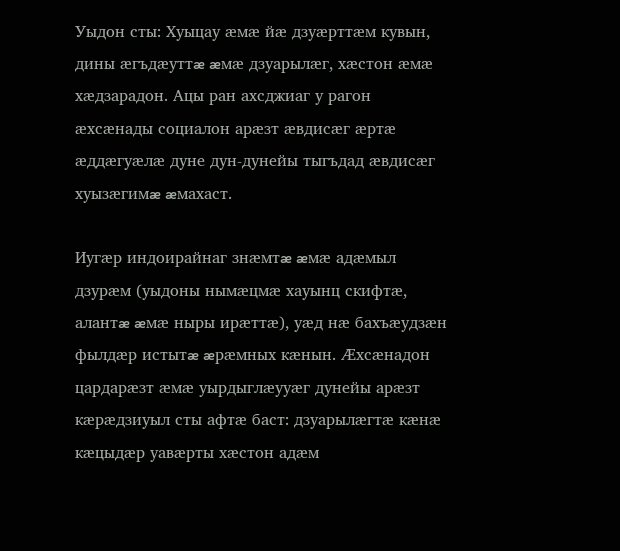Уыдон сты: Хуыцау æмæ йæ дзуæрттæм кувын, дины æгъдæуттæ æмæ дзуарылæг, хæстон æмæ хæдзарадон. Ацы ран ахсджиаг у рагон æхсæнады социалон арæзт æвдисæг æртæ æддæгуæлæ дуне дун-дунейы тыгъдад æвдисæг хуызæгимæ æмахаст.

Иугæр индоирайнаг знæмтæ æмæ адæмыл дзурæм (уыдоны нымæцмæ хауынц скифтæ, алантæ æмæ ныры ирæттæ), уæд нæ бахъæудзæн фылдæр истытæ æрæмных кæнын. Æхсæнадон цардарæзт æмæ уырдыглæууæг дунейы арæзт кæрæдзиуыл сты афтæ баст: дзуарылæгтæ кæнæ кæцыдæр уавæрты хæстон адæм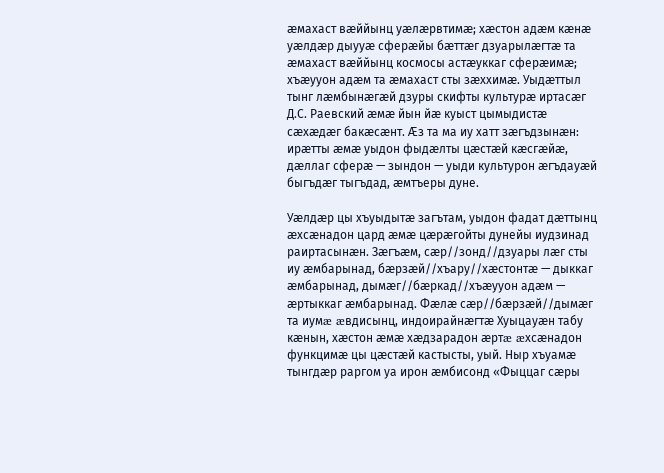æмахаст вæййынц уæлæрвтимæ; хæстон адæм кæнæ уæлдæр дыууæ сферæйы бæттæг дзуарылæгтæ та æмахаст вæййынц космосы астæуккаг сферæимæ; хъæууон адæм та æмахаст сты зæххимæ. Уыдæттыл тынг лæмбынæгæй дзуры скифты культурæ иртасæг Д.С. Раевский æмæ йын йæ куыст цымыдистæ сæхæдæг бакæсæнт. Æз та ма иу хатт зæгъдзынæн: ирæтты æмæ уыдон фыдæлты цæстæй кæсгæйæ, дæллаг сферæ — зындон — уыди культурон æгъдауæй быгъдæг тыгъдад, æмтъеры дуне.

Уæлдæр цы хъуыдытæ загътам, уыдон фадат дæттынц æхсæнадон цард æмæ цæрæгойты дунейы иудзинад раиртасынæн. Зæгъæм, сæр//зонд//дзуары лæг сты иу æмбарынад, бæрзæй//хъару//хæстонтæ — дыккаг æмбарынад, дымæг//бæркад//хъæууон адæм — æртыккаг æмбарынад. Фæлæ сæр//бæрзæй//дымæг та иумæ æвдисынц, индоирайнæгтæ Хуыцауæн табу кæнын, хæстон æмæ хæдзарадон æртæ æхсæнадон функцимæ цы цæстæй кастысты, уый. Ныр хъуамæ тынгдæр раргом уа ирон æмбисонд «Фыццаг сæры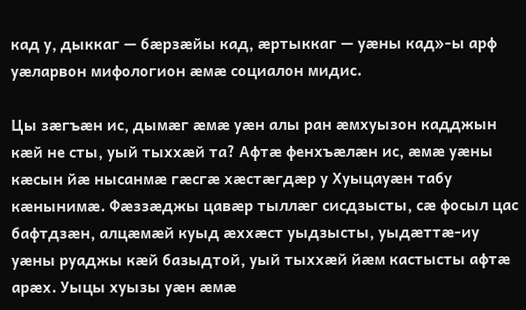кад у, дыккаг — бæрзæйы кад, æртыккаг — уæны кад»-ы арф уæларвон мифологион æмæ социалон мидис.

Цы зæгъæн ис, дымæг æмæ уæн алы ран æмхуызон кадджын кæй не сты, уый тыххæй та? Афтæ фенхъæлæн ис, æмæ уæны кæсын йæ нысанмæ гæсгæ хæстæгдæр у Хуыцауæн табу кæнынимæ. Фæззæджы цавæр тыллæг сисдзысты, сæ фосыл цас бафтдзæн, алцæмæй куыд æххæст уыдзысты, уыдæттæ-иу уæны руаджы кæй базыдтой, уый тыххæй йæм кастысты афтæ арæх. Уыцы хуызы уæн æмæ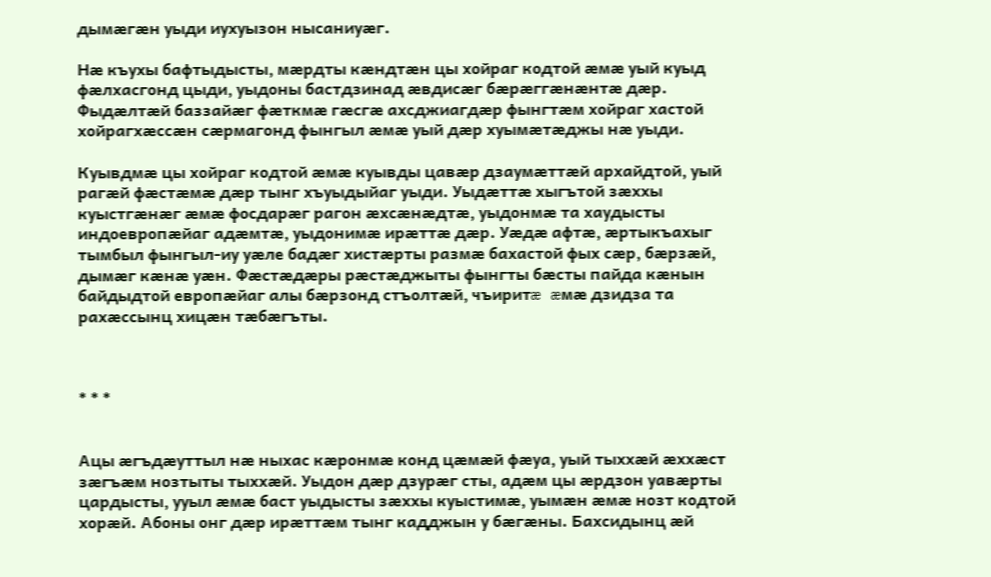дымæгæн уыди иухуызон нысаниуæг.

Нæ къухы бафтыдысты, мæрдты кæндтæн цы хойраг кодтой æмæ уый куыд фæлхасгонд цыди, уыдоны бастдзинад æвдисæг бæрæггæнæнтæ дæр. Фыдæлтæй баззайæг фæткмæ гæсгæ ахсджиагдæр фынгтæм хойраг хастой хойрагхæссæн сæрмагонд фынгыл æмæ уый дæр хуымæтæджы нæ уыди.

Куывдмæ цы хойраг кодтой æмæ куывды цавæр дзаумæттæй архайдтой, уый рагæй фæстæмæ дæр тынг хъуыдыйаг уыди. Уыдæттæ хыгътой зæххы куыстгæнæг æмæ фосдарæг рагон æхсæнæдтæ, уыдонмæ та хаудысты индоевропæйаг адæмтæ, уыдонимæ ирæттæ дæр. Уæдæ афтæ, æртыкъахыг тымбыл фынгыл-иу уæле бадæг хистæрты размæ бахастой фых сæр, бæрзæй, дымæг кæнæ уæн. Фæстæдæры рæстæджыты фынгты бæсты пайда кæнын байдыдтой европæйаг алы бæрзонд стъолтæй, чъиритæ æмæ дзидза та рахæссынц хицæн тæбæгъты.



* * *


Ацы æгъдæуттыл нæ ныхас кæронмæ конд цæмæй фæуа, уый тыххæй æххæст зæгъæм нозтыты тыххæй. Уыдон дæр дзурæг сты, адæм цы æрдзон уавæрты цардысты, ууыл æмæ баст уыдысты зæххы куыстимæ, уымæн æмæ нозт кодтой хорæй. Абоны онг дæр ирæттæм тынг кадджын у бæгæны. Бахсидынц æй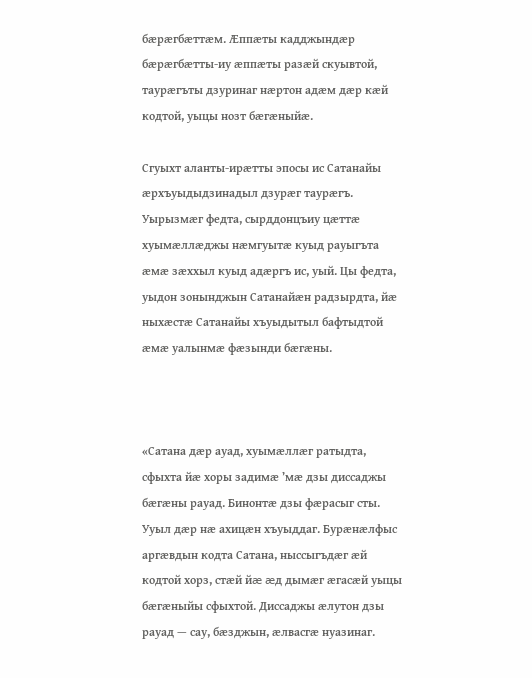бæрæгбæттæм. Æппæты кадджындæр бæрæгбæтты-иу æппæты разæй скуывтой, таурæгъты дзуринаг нæртон адæм дæр кæй кодтой, уыцы нозт бæгæныйæ.

Сгуыхт аланты-ирæтты эпосы ис Сатанайы æрхъуыдыдзинадыл дзурæг таурæгъ. Уырызмæг федта, сырддонцъиу цæттæ хуымæллæджы нæмгуытæ куыд рауыгъта æмæ зæххыл куыд адæргъ ис, уый. Цы федта, уыдон зонынджын Сатанайæн радзырдта, йæ ныхæстæ Сатанайы хъуыдытыл бафтыдтой æмæ уалынмæ фæзынди бæгæны.



«Сатана дæр ауад, хуымæллæг ратыдта, сфыхта йæ хоры задимæ ’мæ дзы диссаджы бæгæны рауад. Бинонтæ дзы фæрасыг сты. Ууыл дæр нæ ахицæн хъуыддаг. Бурæнæлфыс аргæвдын кодта Сатана, ныссыгъдæг æй кодтой хорз, стæй йæ æд дымæг æгасæй уыцы бæгæныйы сфыхтой. Диссаджы æлутон дзы рауад — сау, бæзджын, æлвасгæ нуазинаг.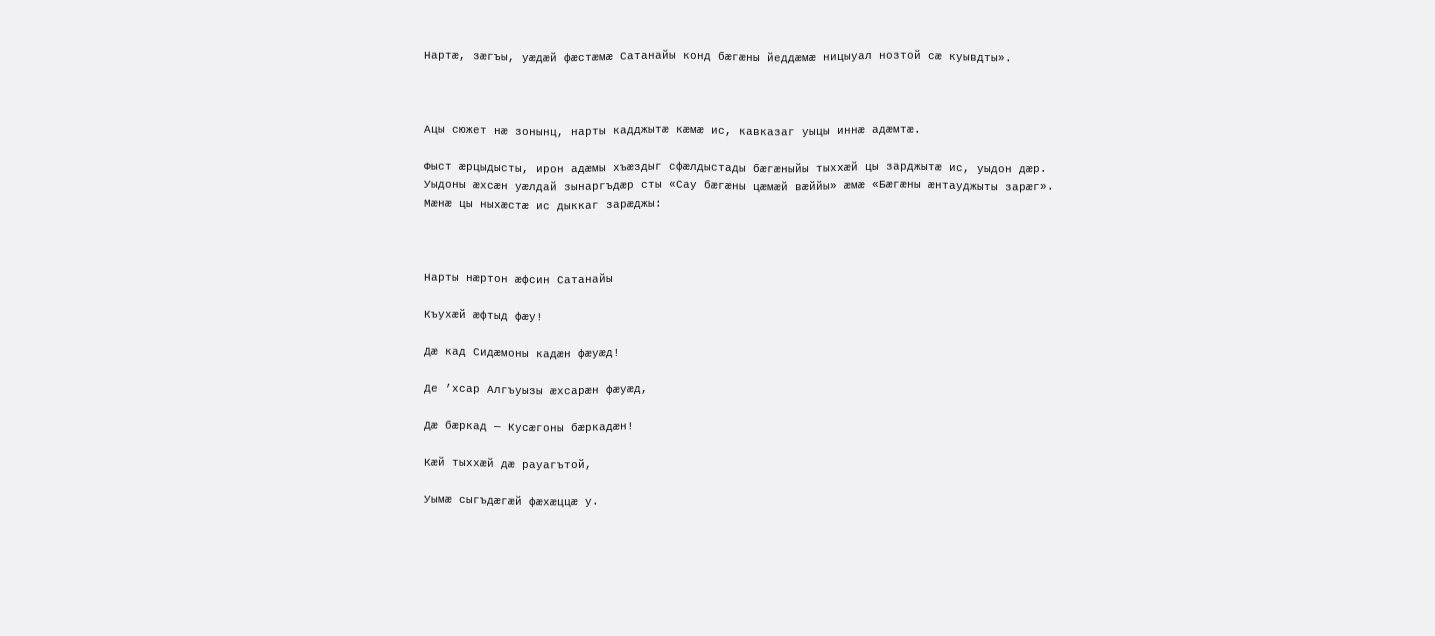Нартæ, зæгъы, уæдæй фæстæмæ Сатанайы конд бæгæны йеддæмæ ницыуал нозтой сæ куывдты».



Ацы сюжет нæ зонынц, нарты кадджытæ кæмæ ис, кавказаг уыцы иннæ адæмтæ.

Фыст æрцыдысты, ирон адæмы хъæздыг сфæлдыстады бæгæныйы тыххæй цы зарджытæ ис, уыдон дæр. Уыдоны æхсæн уæлдай зынаргъдæр сты «Сау бæгæны цæмæй вæййы» æмæ «Бæгæны æнтауджыты зарæг». Мæнæ цы ныхæстæ ис дыккаг зарæджы:



Нарты нæртон æфсин Сатанайы

Къухæй æфтыд фæу!

Дæ кад Сидæмоны кадæн фæуæд!

Де ’хсар Алгъуызы æхсарæн фæуæд,

Дæ бæркад — Кусæгоны бæркадæн!

Кæй тыххæй дæ рауагътой,

Уымæ сыгъдæгæй фæхæццæ у.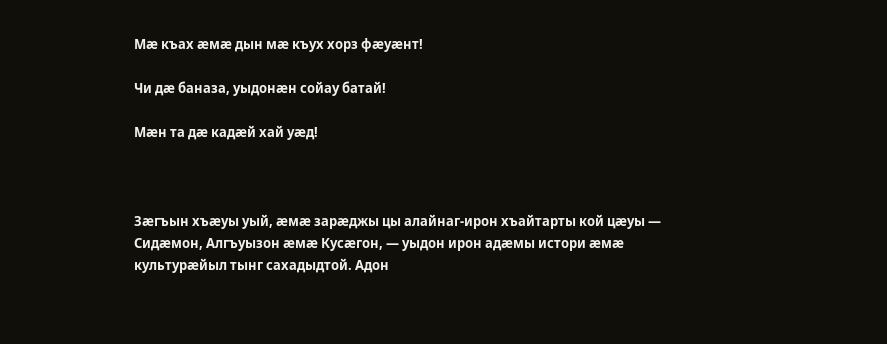Мæ къах æмæ дын мæ къух хорз фæуæнт!

Чи дæ баназа, уыдонæн сойау батай!

Мæн та дæ кадæй хай уæд!



Зæгъын хъæуы уый, æмæ зарæджы цы алайнаг-ирон хъайтарты кой цæуы — Сидæмон, Алгъуызон æмæ Кусæгон, — уыдон ирон адæмы истори æмæ культурæйыл тынг сахадыдтой. Адон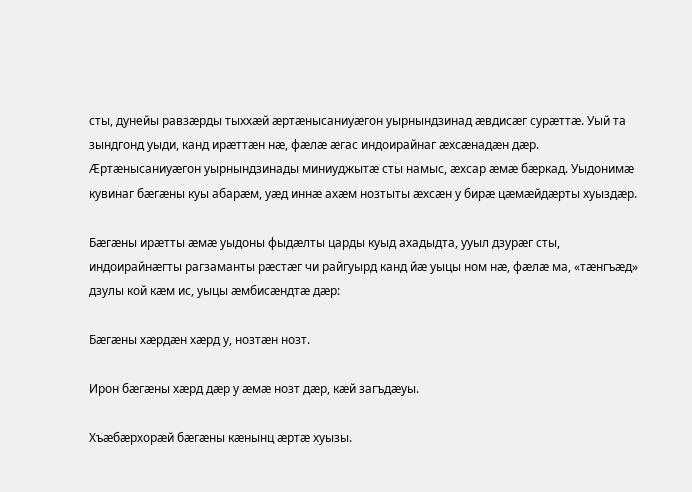сты, дунейы равзæрды тыххæй æртæнысаниуæгон уырнындзинад æвдисæг сурæттæ. Уый та зындгонд уыди, канд ирæттæн нæ, фæлæ æгас индоирайнаг æхсæнадæн дæр. Æртæнысаниуæгон уырнындзинады миниуджытæ сты намыс, æхсар æмæ бæркад. Уыдонимæ кувинаг бæгæны куы абарæм, уæд иннæ ахæм нозтыты æхсæн у бирæ цæмæйдæрты хуыздæр.

Бæгæны ирæтты æмæ уыдоны фыдæлты царды куыд ахадыдта, ууыл дзурæг сты, индоирайнæгты рагзаманты рæстæг чи райгуырд канд йæ уыцы ном нæ, фæлæ ма, «тæнгъæд» дзулы кой кæм ис, уыцы æмбисæндтæ дæр:

Бæгæны хæрдæн хæрд у, нозтæн нозт.

Ирон бæгæны хæрд дæр у æмæ нозт дæр, кæй загъдæуы.

Хъæбæрхорæй бæгæны кæнынц æртæ хуызы.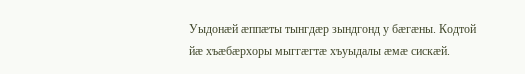Уыдонæй æппæты тынгдæр зындгонд у бæгæны. Кодтой йæ хъæбæрхоры мыггæгтæ хъуыдалы æмæ сискæй.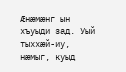Æнæмæнг ын хъуыди зад. Уый тыххæй-иу, нæмыг, куыд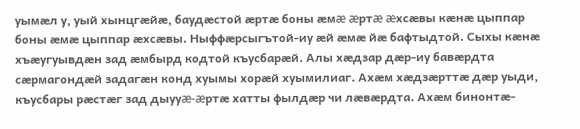уымæл у, уый хынцгæйæ, баудæстой æртæ боны æмæ æртæ æхсæвы кæнæ цыппар боны æмæ цыппар æхсæвы. Ныффæрсыгътой-иу æй æмæ йæ бафтыдтой. Сыхы кæнæ хъæугуывдæн зад æмбырд кодтой къусбарæй. Алы хæдзар дæр-иу бавæрдта сæрмагондæй задагæн конд хуымы хорæй хуымилиаг. Ахæм хæдзæрттæ дæр уыди, къусбары рæстæг зад дыууæ-æртæ хатты фылдæр чи лæвæрдта. Ахæм бинонтæ-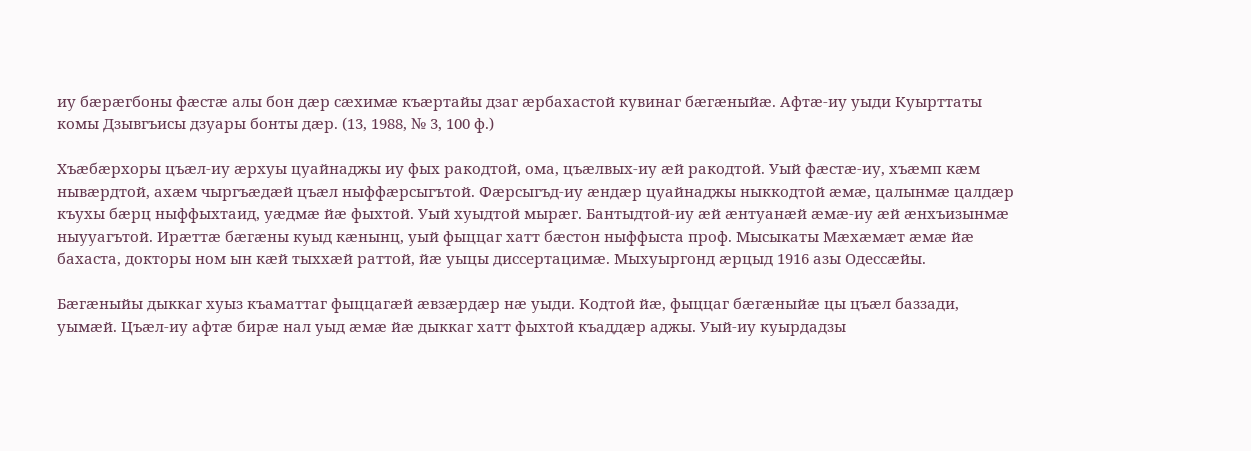иу бæрæгбоны фæстæ алы бон дæр сæхимæ къæртайы дзаг æрбахастой кувинаг бæгæныйæ. Афтæ-иу уыди Куырттаты комы Дзывгъисы дзуары бонты дæр. (13, 1988, № 3, 100 ф.)

Хъæбæрхоры цъæл-иу æрхуы цуайнаджы иу фых ракодтой, ома, цъæлвых-иу æй ракодтой. Уый фæстæ-иу, хъæмп кæм нывæрдтой, ахæм чыргъæдæй цъæл ныффæрсыгътой. Фæрсыгъд-иу æндæр цуайнаджы ныккодтой æмæ, цалынмæ цалдæр къухы бæрц ныффыхтаид, уæдмæ йæ фыхтой. Уый хуыдтой мырæг. Бантыдтой-иу æй æнтуанæй æмæ-иу æй æнхъизынмæ ныууагътой. Ирæттæ бæгæны куыд кæнынц, уый фыццаг хатт бæстон ныффыста проф. Мысыкаты Мæхæмæт æмæ йæ бахаста, докторы ном ын кæй тыххæй раттой, йæ уыцы диссертацимæ. Мыхуыргонд æрцыд 1916 азы Одессæйы.

Бæгæныйы дыккаг хуыз къаматтаг фыццагæй æвзæрдæр нæ уыди. Кодтой йæ, фыццаг бæгæныйæ цы цъæл баззади, уымæй. Цъæл-иу афтæ бирæ нал уыд æмæ йæ дыккаг хатт фыхтой къаддæр аджы. Уый-иу куырдадзы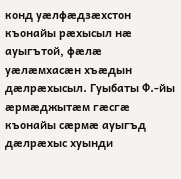конд уæлфæдзæхстон къонайы рæхысыл нæ ауыгътой, фæлæ уæлæмхасæн хъæдын дæлрæхысыл. Гуыбаты Ф.-йы æрмæджытæм гæсгæ къонайы сæрмæ ауыгъд дæлрæхыс хуынди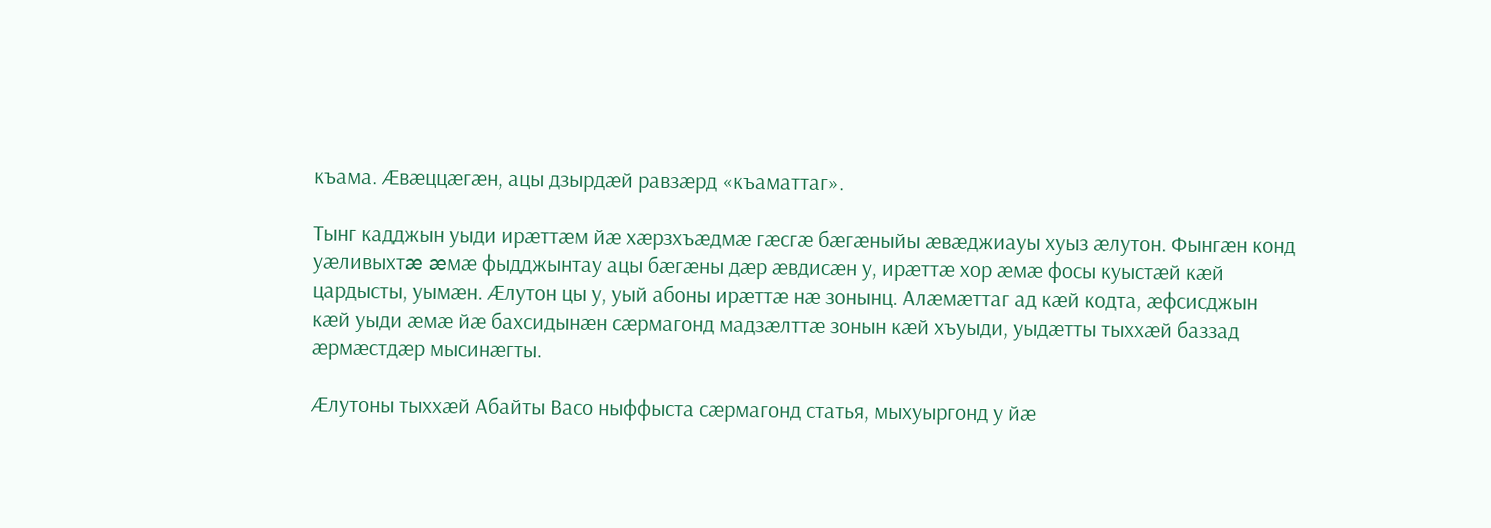къама. Æвæццæгæн, ацы дзырдæй равзæрд «къаматтаг».

Тынг кадджын уыди ирæттæм йæ хæрзхъæдмæ гæсгæ бæгæныйы æвæджиауы хуыз æлутон. Фынгæн конд уæливыхтæ æмæ фыдджынтау ацы бæгæны дæр æвдисæн у, ирæттæ хор æмæ фосы куыстæй кæй цардысты, уымæн. Æлутон цы у, уый абоны ирæттæ нæ зонынц. Алæмæттаг ад кæй кодта, æфсисджын кæй уыди æмæ йæ бахсидынæн сæрмагонд мадзæлттæ зонын кæй хъуыди, уыдæтты тыххæй баззад æрмæстдæр мысинæгты.

Æлутоны тыххæй Абайты Васо ныффыста сæрмагонд статья, мыхуыргонд у йæ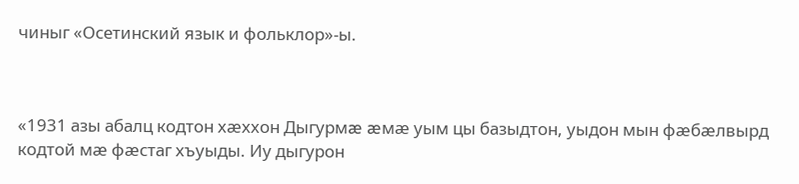чиныг «Осетинский язык и фольклор»-ы.



«1931 азы абалц кодтон хæххон Дыгурмæ æмæ уым цы базыдтон, уыдон мын фæбæлвырд кодтой мæ фæстаг хъуыды. Иу дыгурон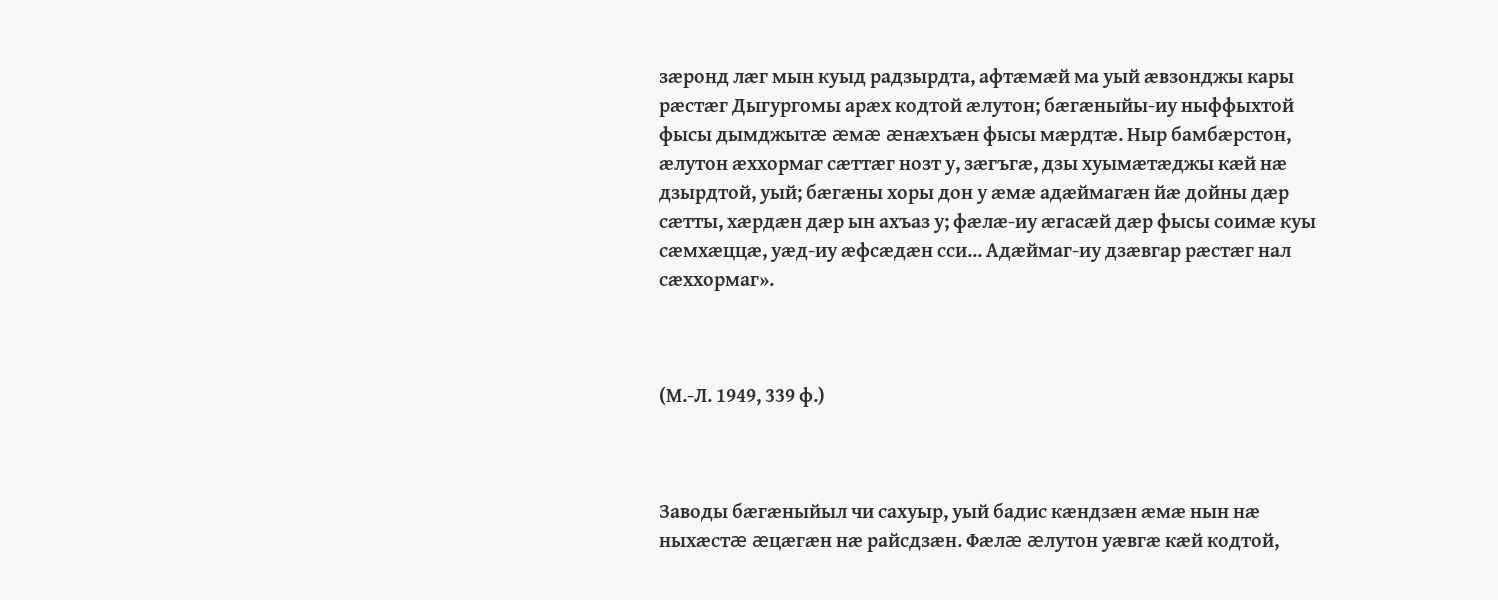зæронд лæг мын куыд радзырдта, афтæмæй ма уый æвзонджы кары рæстæг Дыгургомы арæх кодтой æлутон; бæгæныйы-иу ныффыхтой фысы дымджытæ æмæ æнæхъæн фысы мæрдтæ. Ныр бамбæрстон, æлутон æххормаг сæттæг нозт у, зæгъгæ, дзы хуымæтæджы кæй нæ дзырдтой, уый; бæгæны хоры дон у æмæ адæймагæн йæ дойны дæр сæтты, хæрдæн дæр ын ахъаз у; фæлæ-иу æгасæй дæр фысы соимæ куы сæмхæццæ, уæд-иу æфсæдæн сси... Адæймаг-иу дзæвгар рæстæг нал сæххормаг».



(М.-Л. 1949, 339 ф.)



Заводы бæгæныйыл чи сахуыр, уый бадис кæндзæн æмæ нын нæ ныхæстæ æцæгæн нæ райсдзæн. Фæлæ æлутон уæвгæ кæй кодтой,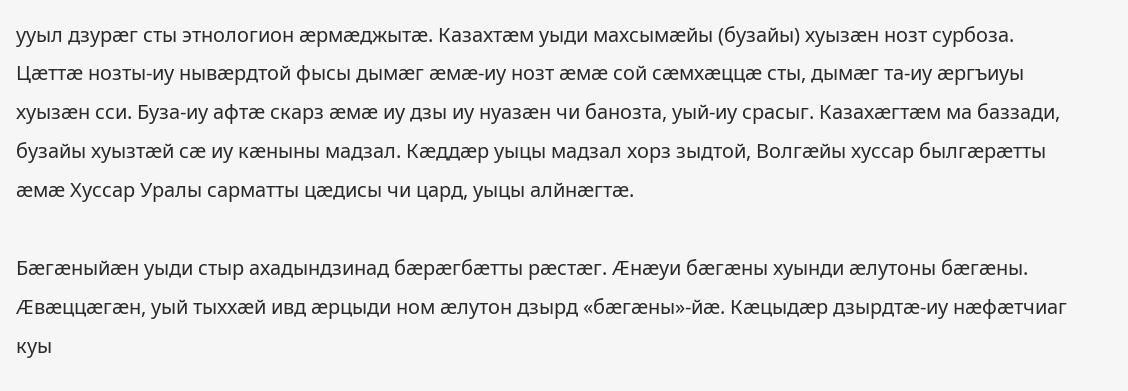ууыл дзурæг сты этнологион æрмæджытæ. Казахтæм уыди махсымæйы (бузайы) хуызæн нозт сурбоза. Цæттæ нозты-иу нывæрдтой фысы дымæг æмæ-иу нозт æмæ сой сæмхæццæ сты, дымæг та-иу æргъиуы хуызæн сси. Буза-иу афтæ скарз æмæ иу дзы иу нуазæн чи банозта, уый-иу срасыг. Казахæгтæм ма баззади, бузайы хуызтæй сæ иу кæныны мадзал. Кæддæр уыцы мадзал хорз зыдтой, Волгæйы хуссар былгæрæтты æмæ Хуссар Уралы сарматты цæдисы чи цард, уыцы алйнæгтæ.

Бæгæныйæн уыди стыр ахадындзинад бæрæгбæтты рæстæг. Æнæуи бæгæны хуынди æлутоны бæгæны. Æвæццæгæн, уый тыххæй ивд æрцыди ном æлутон дзырд «бæгæны»-йæ. Кæцыдæр дзырдтæ-иу нæфæтчиаг куы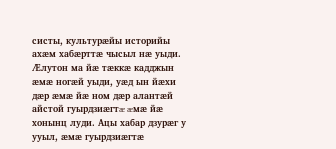систы, культурæйы историйы ахæм хабæрттæ чысыл нæ уыди. Æлутон ма йæ тæккæ кадджын æмæ ногæй уыди, уæд ын йæхи дæр æмæ йæ ном дæр алантæй айстой гуырдзиæгтæ æмæ йæ хонынц луди. Ацы хабар дзурæг у ууыл, æмæ гуырдзиæгтæ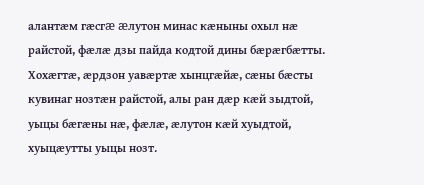алантæм гæсгæ æлутон минас кæныны охыл нæ райстой, фæлæ дзы пайда кодтой дины бæрæгбæтты. Хохæгтæ, æрдзон уавæртæ хынцгæйæ, сæны бæсты кувинаг нозтæн райстой, алы ран дæр кæй зыдтой, уыцы бæгæны нæ, фæлæ, æлутон кæй хуыдтой, хуыцæутты уыцы нозт.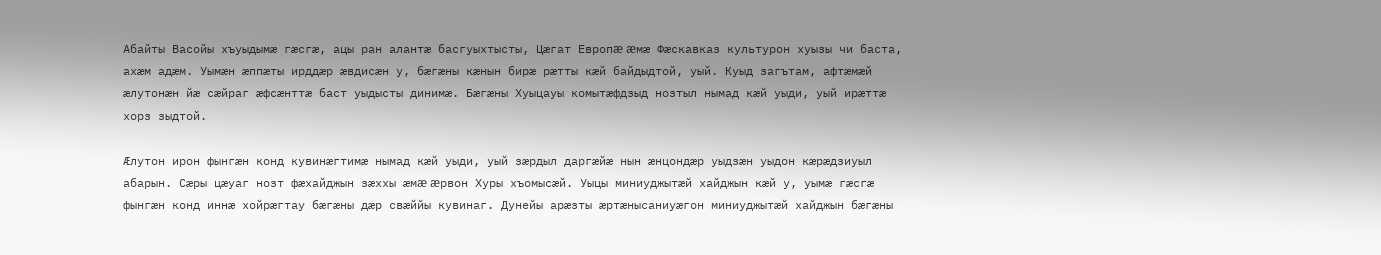Абайты Васойы хъуыдымæ гæсгæ, ацы ран алантæ басгуыхтысты, Цæгат Европæ æмæ Фæскавказ культурон хуызы чи баста, ахæм адæм. Уымæн æппæты ирддæр æвдисæн у, бæгæны кæнын бирæ рæтты кæй байдыдтой, уый. Куыд загътам, афтæмæй æлутонæн йæ сæйраг æфсæнттæ баст уыдысты динимæ. Бæгæны Хуыцауы комытæфдзыд нозтыл нымад кæй уыди, уый ирæттæ хорз зыдтой.

Æлутон ирон фынгæн конд кувинæгтимæ нымад кæй уыди, уый зæрдыл даргæйæ нын æнцондæр уыдзæн уыдон кæрæдзиуыл абарын. Сæры цæуаг нозт фæхайджын зæххы æмæ æрвон Хуры хъомысæй. Уыцы миниуджытæй хайджын кæй у, уымæ гæсгæ фынгæн конд иннæ хойрæгтау бæгæны дæр свæййы кувинаг. Дунейы арæзты æртæнысаниуæгон миниуджытæй хайджын бæгæны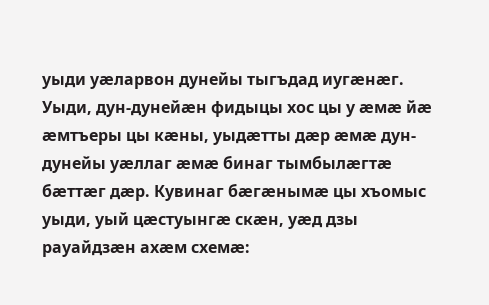уыди уæларвон дунейы тыгъдад иугæнæг. Уыди, дун-дунейæн фидыцы хос цы у æмæ йæ æмтъеры цы кæны, уыдæтты дæр æмæ дун-дунейы уæллаг æмæ бинаг тымбылæгтæ бæттæг дæр. Кувинаг бæгæнымæ цы хъомыс уыди, уый цæстуынгæ скæн, уæд дзы рауайдзæн ахæм схемæ: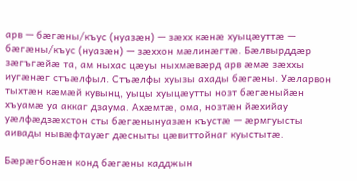арв — бæгæны/къус (нуазæн) — зæхх кæнæ хуыцæуттæ — бæгæны/къус (нуазæн) — зæххон мæлинæгтæ. Бæлвырддæр зæгъгæйæ та, ам ныхас цæуы ныхмæвæрд арв æмæ зæххы иугæнæг стъæлфыл. Стъæлфы хуызы ахады бæгæны. Уæларвон тыхтæн кæмæй кувынц, уыцы хуыцæутты нозт бæгæныйæн хъуамæ уа аккаг дзаума. Ахæмтæ, ома, нозтæн йæхийау уæлфæдзæхстон сты бæгæнынуазæн къустæ — æрмгуысты аивады нывæфтауæг дæсныты цæвиттойнаг куыстытæ.

Бæрæгбонæн конд бæгæны кадджын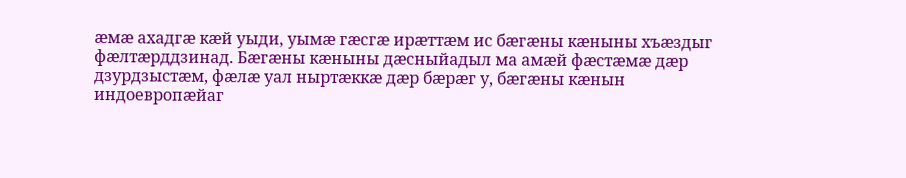æмæ ахадгæ кæй уыди, уымæ гæсгæ ирæттæм ис бæгæны кæныны хъæздыг фæлтæрддзинад. Бæгæны кæныны дæсныйадыл ма амæй фæстæмæ дæр дзурдзыстæм, фæлæ уал ныртæккæ дæр бæрæг у, бæгæны кæнын индоевропæйаг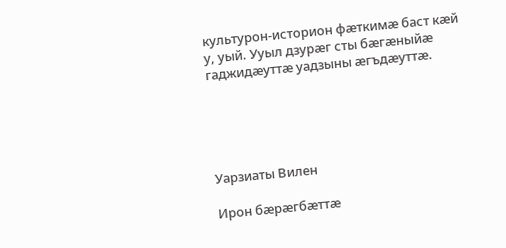культурон-историон фæткимæ баст кæй у, уый. Ууыл дзурæг сты бæгæныйæ гаджидæуттæ уадзыны æгъдæуттæ.





Уарзиаты Вилен

Ирон бæрæгбæттæ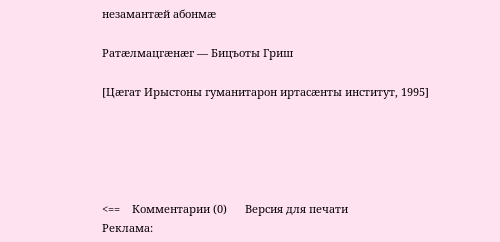незамантæй абонмæ

Ратæлмацгæнæг — Бицъоты Гриш

[Цæгат Ирыстоны гуманитарон иртасæнты институт, 1995]





<==    Комментарии (0)      Версия для печати
Реклама: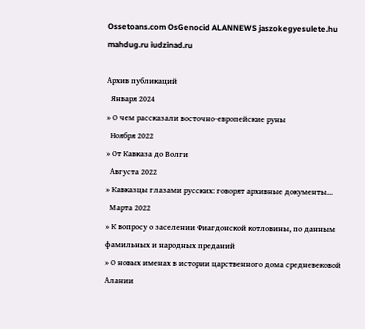Ossetoans.com OsGenocid ALANNEWS jaszokegyesulete.hu mahdug.ru iudzinad.ru

Архив публикаций
  Января 2024
» О чем рассказали восточно-европейские руны
  Ноября 2022
» От Кавказа до Волги
  Августа 2022
» Кавказцы глазами русских: говорят архивные документы...
  Марта 2022
» К вопросу о заселении Фиагдонской котловины, по данным фамильных и народных преданий
» О новых именах в истории царственного дома средневековой Алании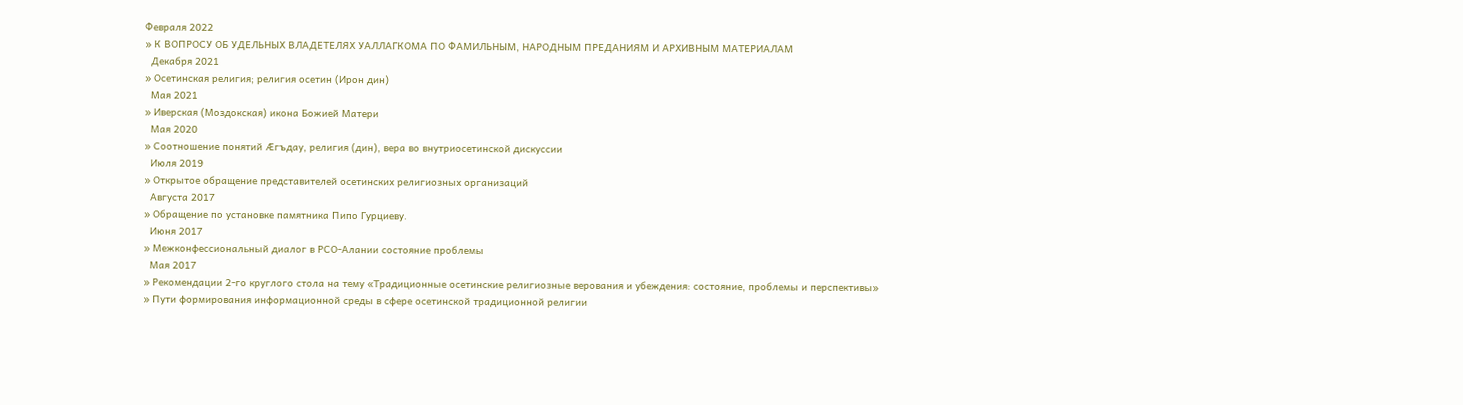Февраля 2022
» К ВОПРОСУ ОБ УДЕЛЬНЫХ ВЛАДЕТЕЛЯХ УАЛЛАГКОМА ПО ФАМИЛЬНЫМ, НАРОДНЫМ ПРЕДАНИЯМ И АРХИВНЫМ МАТЕРИАЛАМ
  Декабря 2021
» Осетинская религия; религия осетин (Ирон дин)
  Мая 2021
» Иверская (Моздокская) икона Божией Матери
  Мая 2020
» Соотношение понятий Æгъдау, религия (дин), вера во внутриосетинской дискуссии
  Июля 2019
» Открытое обращение представителей осетинских религиозных организаций
  Августа 2017
» Обращение по установке памятника Пипо Гурциеву.
  Июня 2017
» Межконфессиональный диалог в РСО-Алании состояние проблемы
  Мая 2017
» Рекомендации 2-го круглого стола на тему «Традиционные осетинские религиозные верования и убеждения: состояние, проблемы и перспективы»
» Пути формирования информационной среды в сфере осетинской традиционной религии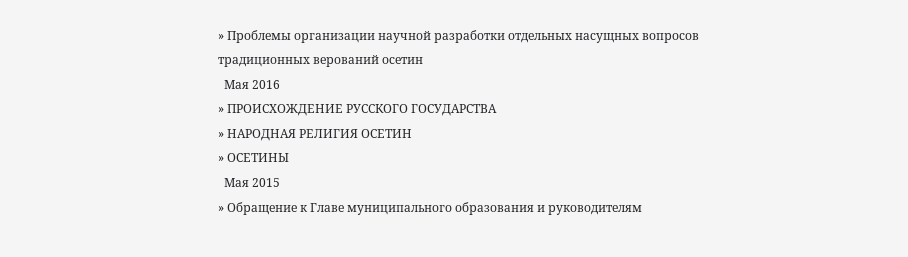» Проблемы организации научной разработки отдельных насущных вопросов традиционных верований осетин
  Мая 2016
» ПРОИСХОЖДЕНИЕ РУССКОГО ГОСУДАРСТВА
» НАРОДНАЯ РЕЛИГИЯ ОСЕТИН
» ОСЕТИНЫ
  Мая 2015
» Обращение к Главе муниципального образования и руководителям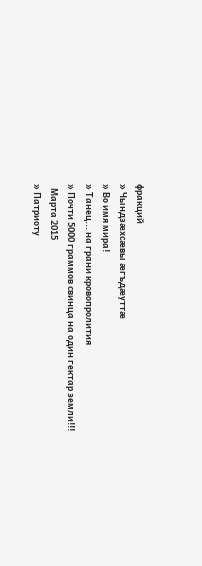фракций
» Чындзӕхсӕвы ӕгъдӕуттӕ
» Во имя мира!
» Танец... на грани кровопролития
» Почти 5000 граммов свинца на один гектар земли!!!
  Марта 2015
» Патриоту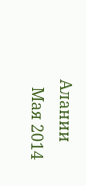Алании
  Мая 2014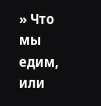» Что мы едим, или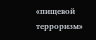«пищевой терроризм»